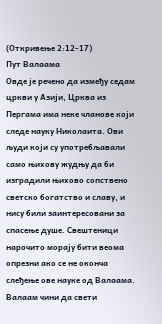(Откривење 2:12-17)
Пут Валаама
Овде је речено да између седам цркви у Азији, Црква из Пергама има неке чланове који следе науку Николаита. Ови људи који су употребљавали само њихову жудњу да би изградили њихово сопствено светско богатство и славу, и нису били заинтересовани за спасење душе. Свештеници нарочито морају бити веома опрезни ако се не оконча слеђење ове науке од Валаама. Валаам чини да свети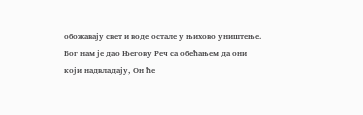обожавају свет и воде остале у њихово уништење.
Бог нам је дао Његову Реч са обећањем да они који надвладају, Он ће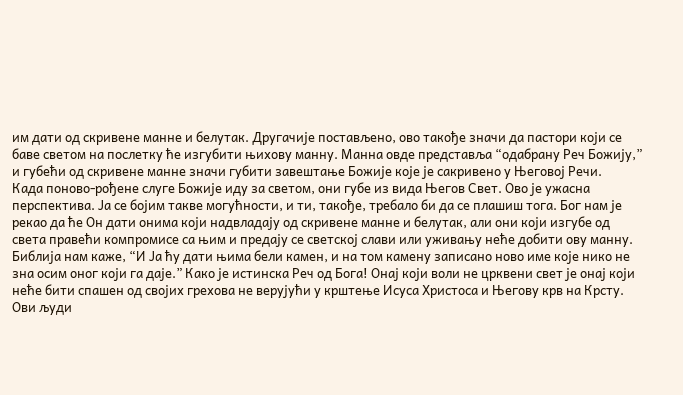им дати од скривене манне и белутак. Другачије постављено, ово такође значи да пастори који се баве светом на послетку ће изгубити њихову манну. Манна овде представља “одабрану Реч Божију,” и губећи од скривене манне значи губити завештање Божије које је сакривено у Његовој Речи.
Када поново-рођене слуге Божије иду за светом, они губе из вида Његов Свет. Ово је ужасна перспектива. Ја се бојим такве могућности, и ти, такође, требало би да се плашиш тога. Бог нам је рекао да ће Он дати онима који надвладају од скривене манне и белутак, али они који изгубе од света правећи компромисе са њим и предају се светској слави или уживању неће добити ову манну.
Библија нам каже, “И Ја ћу дати њима бели камен, и на том камену записано ново име које нико не зна осим оног који га даје.” Како је истинска Реч од Бога! Онај који воли не црквени свет је онај који неће бити спашен од својих грехова не верујући у крштење Исуса Христоса и Његову крв на Крсту. Ови људи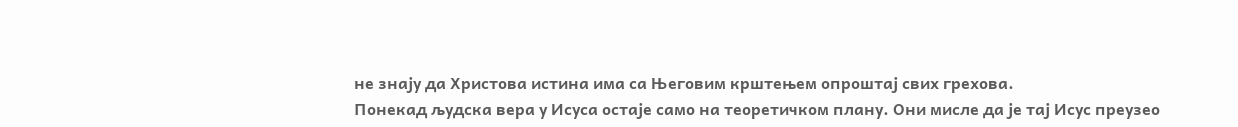не знају да Христова истина има са Његовим крштењем опроштај свих грехова.
Понекад људска вера у Исуса остаје само на теоретичком плану. Они мисле да је тај Исус преузео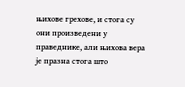њихове грехове, и стога су они произведени у праведнике, али њихова вера је празна стога што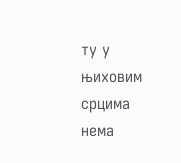ту у њиховим срцима нема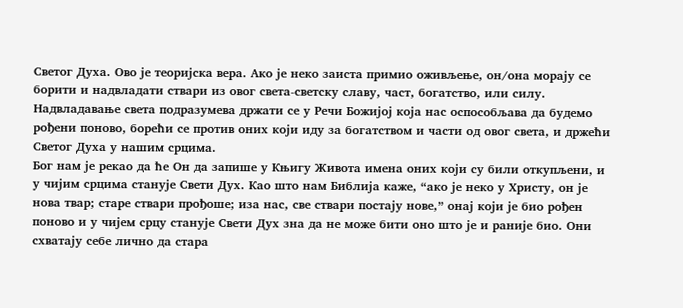Светог Духа. Ово је теоријска вера. Ако је неко заиста примио оживљење, он/она морају се борити и надвладати ствари из овог света-светску славу, част, богатство, или силу. Надвладавање света подразумева држати се у Речи Божијој која нас оспособљава да будемо рођени поново, борећи се против оних који иду за богатством и части од овог света, и држећи Светог Духа у нашим срцима.
Бог нам је рекао да ће Он да запише у Књигу Живота имена оних који су били откупљени, и у чијим срцима станује Свети Дух. Као што нам Библија каже, “ако је неко у Христу, он је нова твар; старе ствари прођоше; иза нас, све ствари постају нове,” онај који је био рођен поново и у чијем срцу станује Свети Дух зна да не може бити оно што је и раније био. Они схватају себе лично да стара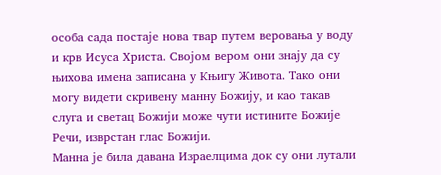особа сада постаје нова твар путем веровања у воду и крв Исуса Христа. Својом вером они знају да су њихова имена записана у Књигу Живота. Тако они могу видети скривену манну Божију, и као такав слуга и светац Божији може чути истините Божије Речи, изврстан глас Божији.
Манна је била давана Израелцима док су они лутали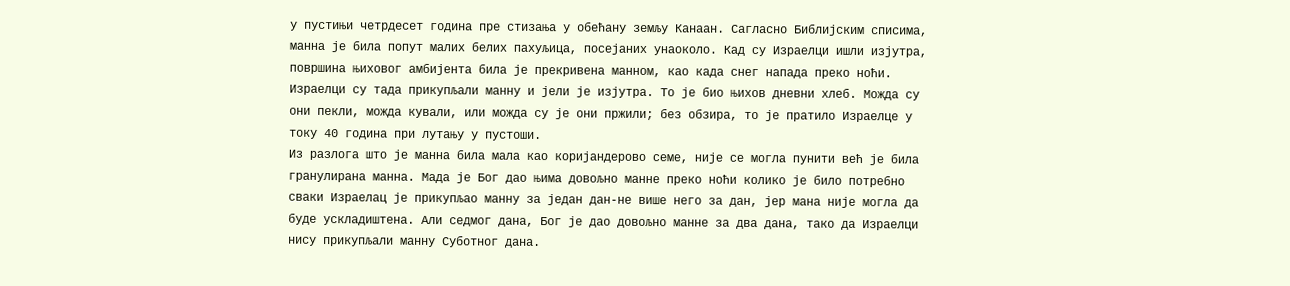у пустињи четрдесет година пре стизања у обећану земљу Канаан. Сагласно Библијским списима, манна је била попут малих белих пахуљица, посејаних унаоколо. Кад су Израелци ишли изјутра, површина њиховог амбијента била је прекривена манном, као када снег напада преко ноћи. Израелци су тада прикупљали манну и јели је изјутра. То је био њихов дневни хлеб. Можда су они пекли, можда кували, или можда су је они пржили; без обзира, то је пратило Израелце у току 40 година при лутању у пустоши.
Из разлога што је манна била мала као коријандерово семе, није се могла пунити већ је била гранулирана манна. Мада је Бог дао њима довољно манне преко ноћи колико је било потребно сваки Израелац је прикупљао манну за један дан-не више него за дан, јер мана није могла да буде ускладиштена. Али седмог дана, Бог је дао довољно манне за два дана, тако да Израелци нису прикупљали манну Суботног дана.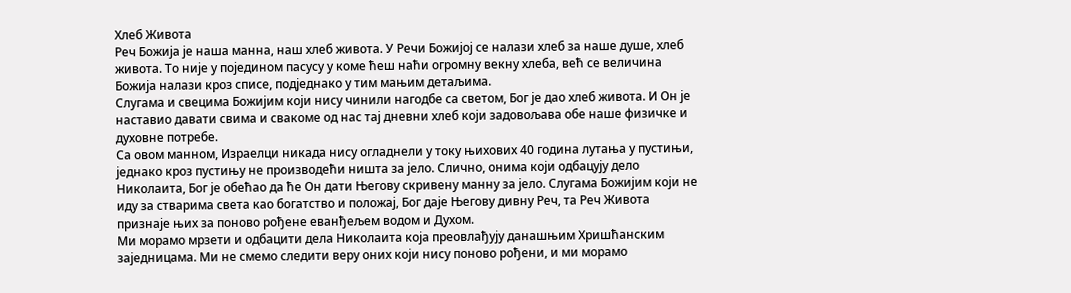Хлеб Живота
Реч Божија је наша манна, наш хлеб живота. У Речи Божијој се налази хлеб за наше душе, хлеб живота. То није у поједином пасусу у коме ћеш наћи огромну векну хлеба, већ се величина Божија налази кроз списе, подједнако у тим мањим детаљима.
Слугама и свецима Божијим који нису чинили нагодбе са светом, Бог је дао хлеб живота. И Он је наставио давати свима и свакоме од нас тај дневни хлеб који задовољава обе наше физичке и духовне потребе.
Са овом манном, Израелци никада нису огладнели у току њихових 40 година лутања у пустињи, једнако кроз пустињу не производећи ништа за јело. Слично, онима који одбацују дело Николаита, Бог је обећао да ће Он дати Његову скривену манну за јело. Слугама Божијим који не иду за стварима света као богатство и положај, Бог даје Његову дивну Реч, та Реч Живота признаје њих за поново рођене еванђељем водом и Духом.
Ми морамо мрзети и одбацити дела Николаита која преовлађују данашњим Хришћанским заједницама. Ми не смемо следити веру оних који нису поново рођени, и ми морамо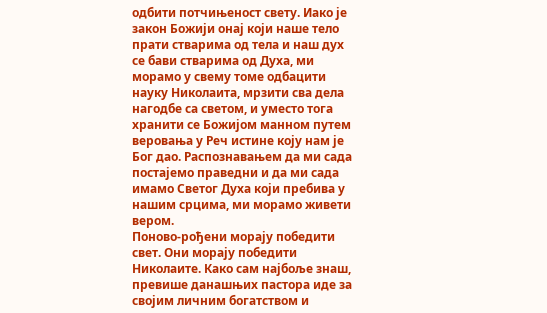одбити потчињеност свету. Иако је закон Божији онај који наше тело прати стварима од тела и наш дух се бави стварима од Духа, ми морамо у свему томе одбацити науку Николаита, мрзити сва дела нагодбе са светом, и уместо тога хранити се Божијом манном путем веровања у Реч истине коју нам је Бог дао. Распознавањем да ми сада постајемо праведни и да ми сада имамо Светог Духа који пребива у нашим срцима, ми морамо живети вером.
Поново-рођени морају победити свет. Они морају победити Николаите. Како сам најбоље знаш, превише данашњих пастора иде за својим личним богатством и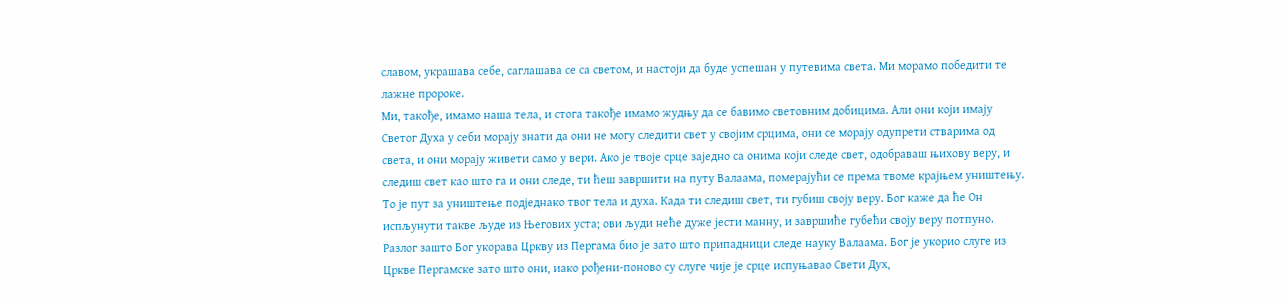славом, украшава себе, саглашава се са светом, и настоји да буде успешан у путевима света. Ми морамо победити те лажне пророке.
Ми, такође, имамо наша тела, и стога такође имамо жудњу да се бавимо световним добицима. Али они који имају Светог Духа у себи морају знати да они не могу следити свет у својим срцима, они се морају одупрети стварима од света, и они морају живети само у вери. Ако је твоје срце заједно са онима који следе свет, одобраваш њихову веру, и следиш свет као што га и они следе, ти ћеш завршити на путу Валаама, померајући се према твоме крајњем уништењу. То је пут за уништење подједнако твог тела и духа. Када ти следиш свет, ти губиш своју веру. Бог каже да ће Он испљунути такве људе из Његових уста; ови људи неће дуже јести манну, и завршиће губећи своју веру потпуно.
Разлог зашто Бог укорава Цркву из Пергама био је зато што припадници следе науку Валаама. Бог је укорио слуге из Цркве Пергамске зато што они, иако рођени-поново су слуге чије је срце испуњавао Свети Дух,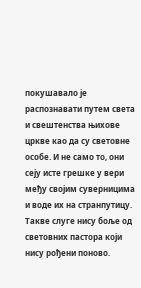покушавало је распознавати путем света и свештенства њихове цркве као да су световне особе. И не само то, они сеју исте грешке у вери међу својим суверницима и воде их на странпутицу. Такве слуге нису боље од световних пастора који нису рођени поново.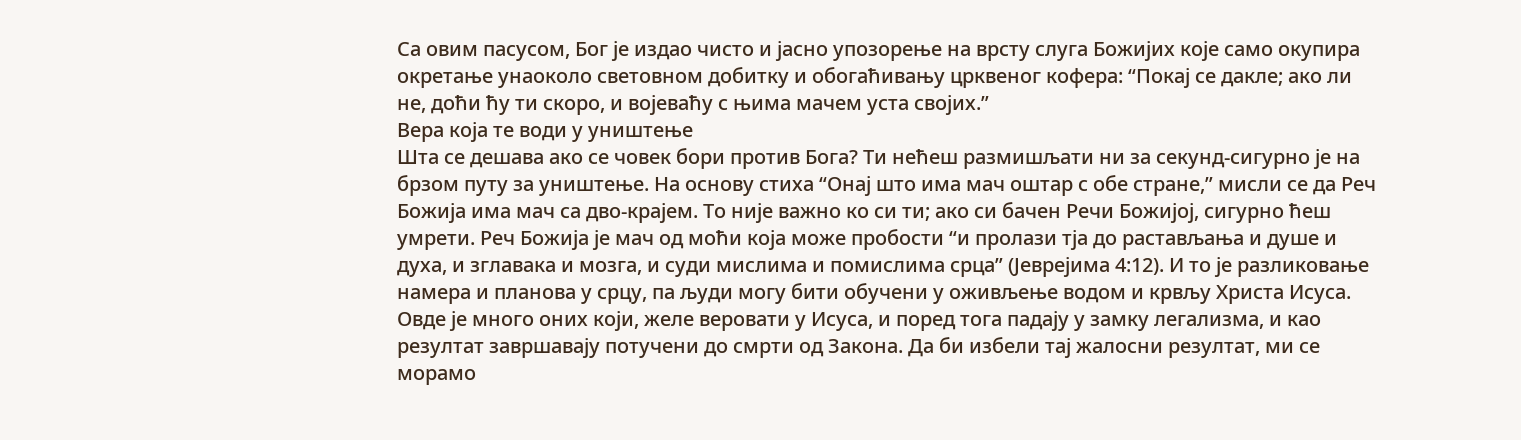Са овим пасусом, Бог је издао чисто и јасно упозорење на врсту слуга Божијих које само окупира окретање унаоколо световном добитку и обогаћивању црквеног кофера: “Покај се дакле; ако ли не, доћи ћу ти скоро, и војеваћу с њима мачем уста својих.”
Вера која те води у уништење
Шта се дешава ако се човек бори против Бога? Ти нећеш размишљати ни за секунд-сигурно је на брзом путу за уништење. На основу стиха “Онај што има мач оштар с обе стране,” мисли се да Реч Божија има мач са дво-крајем. То није важно ко си ти; ако си бачен Речи Божијој, сигурно ћеш умрети. Реч Божија је мач од моћи која може пробости “и пролази тја до растављања и душе и духа, и зглавака и мозга, и суди мислима и помислима срца” (Јеврејима 4:12). И то је разликовање намера и планова у срцу, па људи могу бити обучени у оживљење водом и крвљу Христа Исуса.
Овде је много оних који, желе веровати у Исуса, и поред тога падају у замку легализма, и као резултат завршавају потучени до смрти од Закона. Да би избели тај жалосни резултат, ми се морамо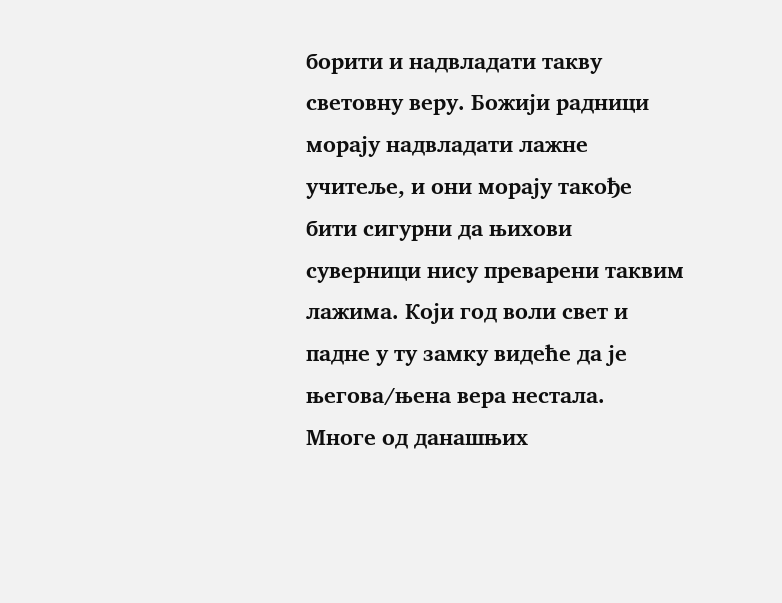борити и надвладати такву световну веру. Божији радници морају надвладати лажне учитеље, и они морају такође бити сигурни да њихови суверници нису преварени таквим лажима. Који год воли свет и падне у ту замку видеће да је његова/њена вера нестала.
Многе од данашњих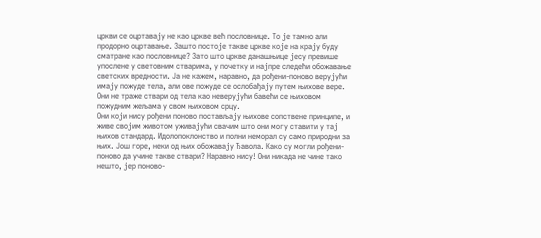цркви се оцртавају не као цркве већ пословнице. То је тамно али продорно оцртавање. Зашто постоје такве цркве које на крају буду сматране као пословнице? Зато што цркве данашњице јесу превише упослене у световним стварима, у почетку и најпре следећи обожавање светских вредности. Ја не кажем, наравно, да рођени-поново верујући имају пожуде тела, али ове пожуде се ослобађају путем њихове вере. Они не траже ствари од тела као неверујући бавећи се њиховом пожудним жељама у свом њиховом срцу.
Они који нису рођени поново постављају њихове сопствене принципе, и живе својим животом уживајући свачим што они могу ставити у тај њихов стандард. Идолопоклонство и полни неморал су само природни за њих. Још горе, неки од њих обожавају Ђавола. Како су могли рођени-поново да учине такве ствари? Наравно нису! Они никада не чине тако нешто, јер поново-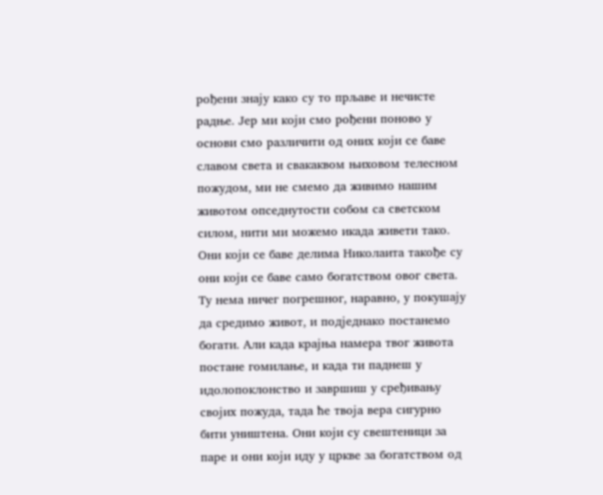рођени знају како су то прљаве и нечисте радње. Јер ми који смо рођени поново у основи смо различити од оних који се баве славом света и свакаквом њиховом телесном пожудом, ми не смемо да живимо нашим животом опседнутости собом са светском силом, нити ми можемо икада живети тако.
Они који се баве делима Николаита такође су они који се баве само богатством овог света. Ту нема ничег погрешног, наравно, у покушају да средимо живот, и подједнако постанемо богати. Али када крајња намера твог живота постане гомилање, и када ти паднеш у идолопоклонство и завршиш у сређивању својих пожуда, тада ће твоја вера сигурно бити уништена. Они који су свештеници за паре и они који иду у цркве за богатством од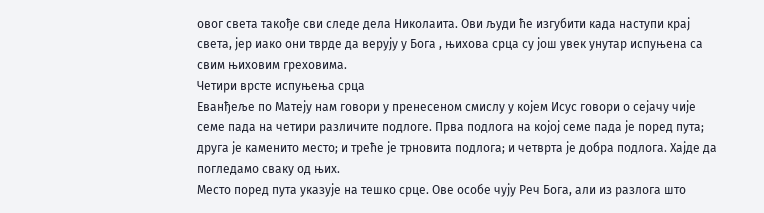овог света такође сви следе дела Николаита. Ови људи ће изгубити када наступи крај света, јер иако они тврде да верују у Бога , њихова срца су још увек унутар испуњена са свим њиховим греховима.
Четири врсте испуњења срца
Еванђеље по Матеју нам говори у пренесеном смислу у којем Исус говори о сејачу чије семе пада на четири различите подлоге. Прва подлога на којој семе пада је поред пута; друга је каменито место; и треће је трновита подлога; и четврта је добра подлога. Хајде да погледамо сваку од њих.
Место поред пута указује на тешко срце. Ове особе чују Реч Бога, али из разлога што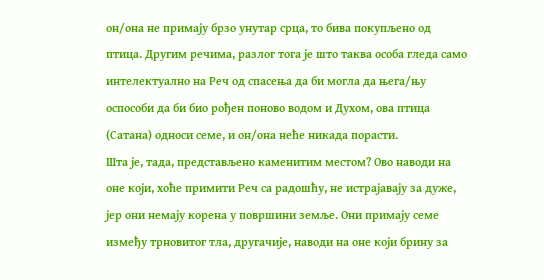он/она не примају брзо унутар срца, то бива покупљено од птица. Другим речима, разлог тога је што таква особа гледа само интелектуално на Реч од спасења да би могла да њега/њу оспособи да би био рођен поново водом и Духом, ова птица (Сатана) односи семе, и он/она неће никада порасти.
Шта је, тада, представљено каменитим местом? Ово наводи на оне који, хоће примити Реч са радошћу, не истрајавају за дуже, јер они немају корена у површини земље. Они примају семе између трновитог тла, другачије, наводи на оне који брину за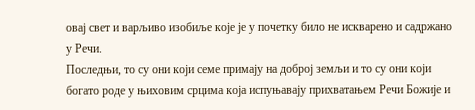овај свет и варљиво изобиље које је у почетку било не искварено и садржано у Речи.
Последњи, то су они који семе примају на доброј земљи и то су они који богато роде у њиховим срцима која испуњавају прихватањем Речи Божије и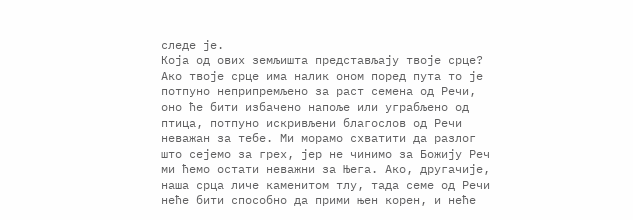следе је.
Која од ових земљишта представљају твоје срце? Ако твоје срце има налик оном поред пута то је потпуно неприпремљено за раст семена од Речи, оно ће бити избачено напоље или уграбљено од птица, потпуно искривљени благослов од Речи неважан за тебе. Ми морамо схватити да разлог што сејемо за грех, јер не чинимо за Божију Реч ми ћемо остати неважни за Њега. Ако, другачије, наша срца личе каменитом тлу, тада семе од Речи неће бити способно да прими њен корен, и неће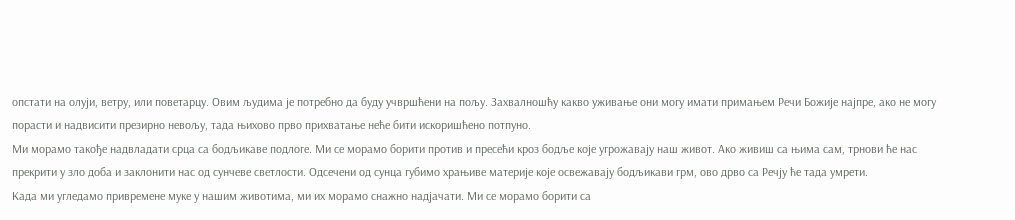опстати на олуји, ветру, или поветарцу. Овим људима је потребно да буду учвршћени на пољу. Захвалношћу какво уживање они могу имати примањем Речи Божије најпре, ако не могу порасти и надвисити презирно невољу, тада њихово прво прихватање неће бити искоришћено потпуно.
Ми морамо такође надвладати срца са бодљикаве подлоге. Ми се морамо борити против и пресећи кроз бодље које угрожавају наш живот. Ако живиш са њима сам, трнови ће нас прекрити у зло доба и заклонити нас од сунчеве светлости. Одсечени од сунца губимо храњиве материје које освежавају бодљикави грм, ово дрво са Речју ће тада умрети.
Када ми угледамо привремене муке у нашим животима, ми их морамо снажно надјачати. Ми се морамо борити са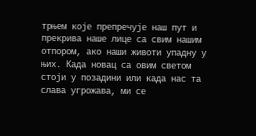трњем које препречује наш пут и прекрива наше лице са свим нашим отпором, ако наши животи упадну у њих. Када новац са овим светом стоји у позадини или када нас та слава угрожава, ми се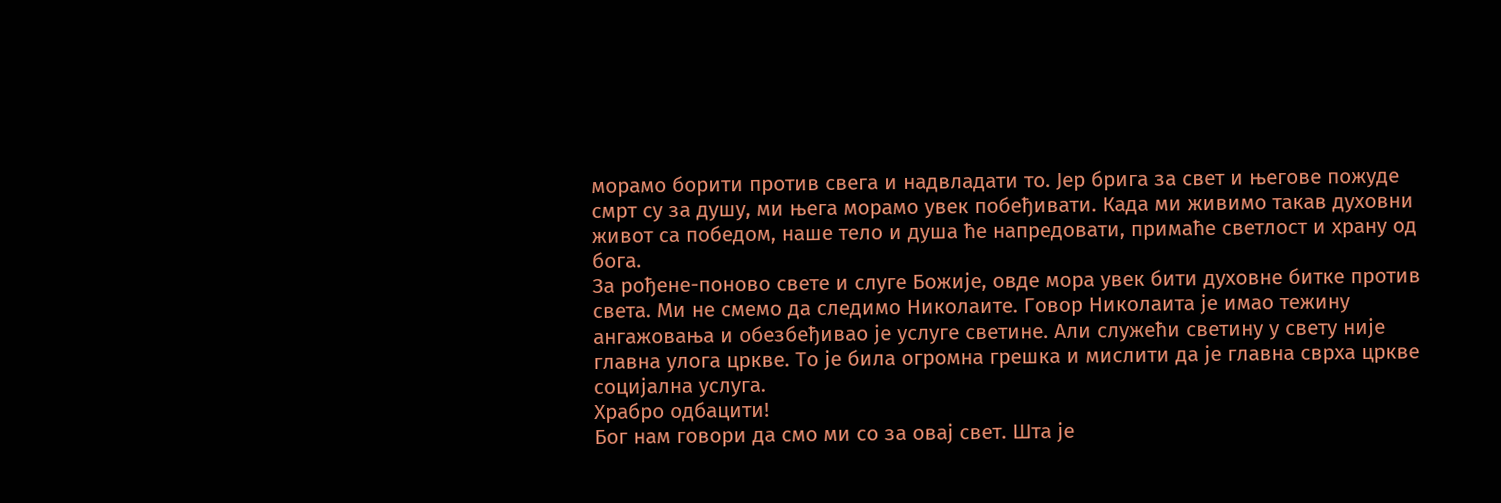морамо борити против свега и надвладати то. Јер брига за свет и његове пожуде смрт су за душу, ми њега морамо увек побеђивати. Када ми живимо такав духовни живот са победом, наше тело и душа ће напредовати, примаће светлост и храну од бога.
За рођене-поново свете и слуге Божије, овде мора увек бити духовне битке против света. Ми не смемо да следимо Николаите. Говор Николаита је имао тежину ангажовања и обезбеђивао је услуге светине. Али служећи светину у свету није главна улога цркве. То је била огромна грешка и мислити да је главна сврха цркве социјална услуга.
Храбро одбацити!
Бог нам говори да смо ми со за овај свет. Шта је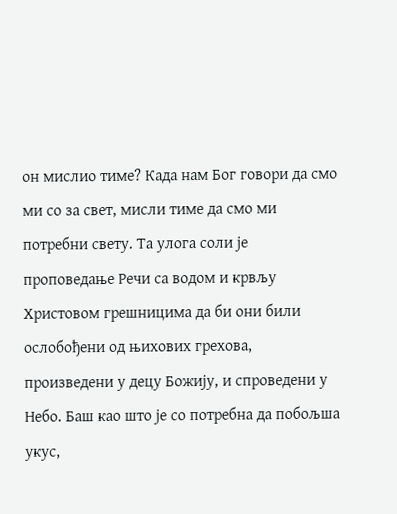он мислио тиме? Када нам Бог говори да смо ми со за свет, мисли тиме да смо ми потребни свету. Та улога соли је проповедање Речи са водом и крвљу Христовом грешницима да би они били ослобођени од њихових грехова, произведени у децу Божију, и спроведени у Небо. Баш као што је со потребна да побољша укус,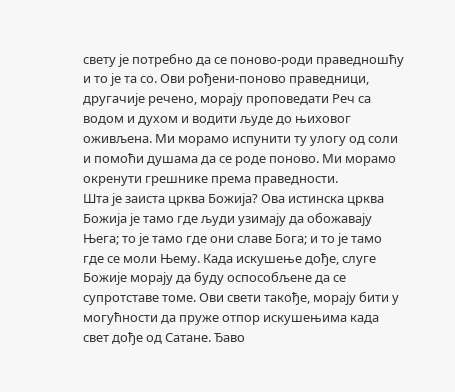свету је потребно да се поново-роди праведношћу и то је та со. Ови рођени-поново праведници, другачије речено, морају проповедати Реч са водом и духом и водити људе до њиховог оживљена. Ми морамо испунити ту улогу од соли и помоћи душама да се роде поново. Ми морамо окренути грешнике према праведности.
Шта је заиста црква Божија? Ова истинска црква Божија је тамо где људи узимају да обожавају Њега; то је тамо где они славе Бога; и то је тамо где се моли Њему. Када искушење дође, слуге Божије морају да буду оспособљене да се супротставе томе. Ови свети такође, морају бити у могућности да пруже отпор искушењима када свет дође од Сатане. Ђаво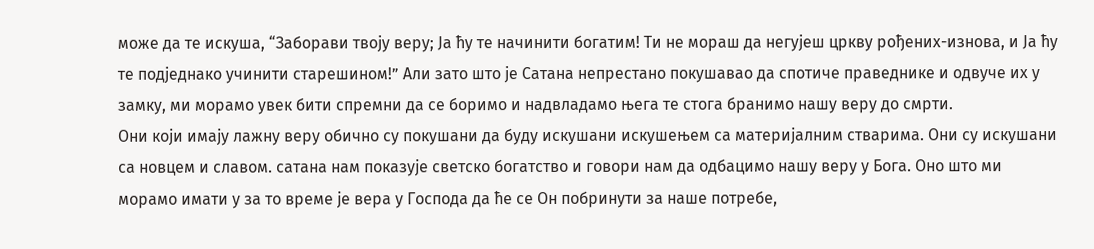може да те искуша, “Заборави твоју веру; Ја ћу те начинити богатим! Ти не мораш да негујеш цркву рођених-изнова, и Ја ћу те подједнако учинити старешином!” Али зато што је Сатана непрестано покушавао да спотиче праведнике и одвуче их у замку, ми морамо увек бити спремни да се боримо и надвладамо њега те стога бранимо нашу веру до смрти.
Они који имају лажну веру обично су покушани да буду искушани искушењем са материјалним стварима. Они су искушани са новцем и славом. сатана нам показује светско богатство и говори нам да одбацимо нашу веру у Бога. Оно што ми морамо имати у за то време је вера у Господа да ће се Он побринути за наше потребе,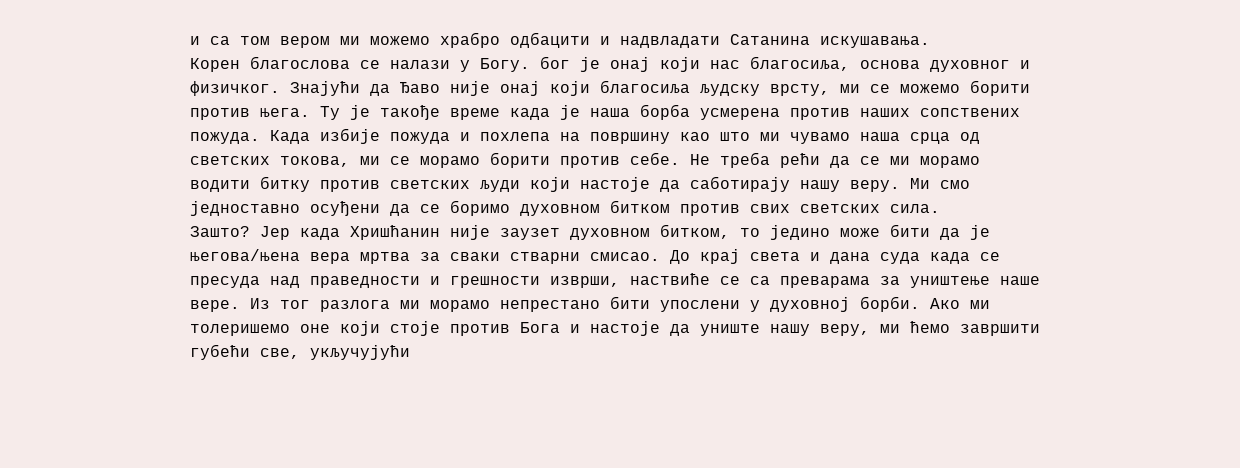и са том вером ми можемо храбро одбацити и надвладати Сатанина искушавања.
Корен благослова се налази у Богу. бог је онај који нас благосиља, основа духовног и физичког. Знајући да Ђаво није онај који благосиља људску врсту, ми се можемо борити против њега. Ту је такође време када је наша борба усмерена против наших сопствених пожуда. Када избије пожуда и похлепа на површину као што ми чувамо наша срца од светских токова, ми се морамо борити против себе. Не треба рећи да се ми морамо водити битку против светских људи који настоје да саботирају нашу веру. Ми смо једноставно осуђени да се боримо духовном битком против свих светских сила.
Зашто? Јер када Хришћанин није заузет духовном битком, то једино може бити да је његова/њена вера мртва за сваки стварни смисао. До крај света и дана суда када се пресуда над праведности и грешности изврши, наствиће се са преварама за уништење наше вере. Из тог разлога ми морамо непрестано бити упослени у духовној борби. Ако ми толеришемо оне који стоје против Бога и настоје да униште нашу веру, ми ћемо завршити губећи све, укључујући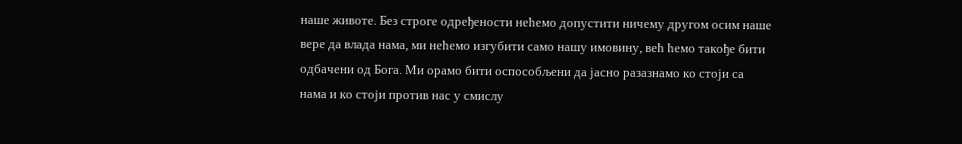наше животе. Без строге одређености нећемо допустити ничему другом осим наше вере да влада нама, ми нећемо изгубити само нашу имовину, већ ћемо такође бити одбачени од Бога. Ми орамо бити оспособљени да јасно разазнамо ко стоји са нама и ко стоји против нас у смислу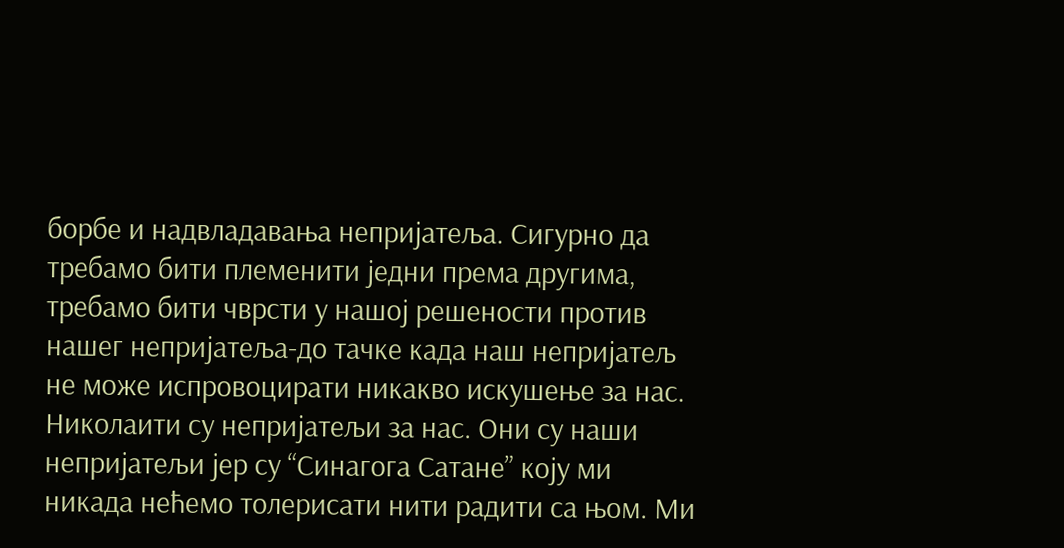борбе и надвладавања непријатеља. Сигурно да требамо бити племенити једни према другима, требамо бити чврсти у нашој решености против нашег непријатеља-до тачке када наш непријатељ не може испровоцирати никакво искушење за нас.
Николаити су непријатељи за нас. Они су наши непријатељи јер су “Синагога Сатане” коју ми никада нећемо толерисати нити радити са њом. Ми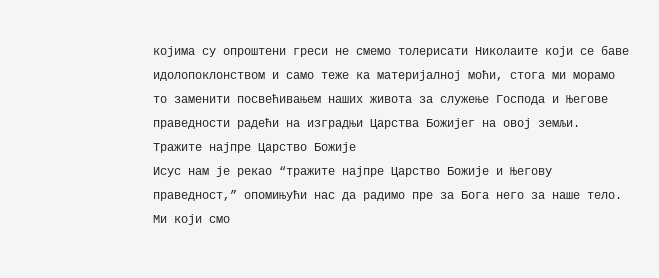којима су опроштени греси не смемо толерисати Николаите који се баве идолопоклонством и само теже ка материјалној моћи, стога ми морамо то заменити посвећивањем наших живота за служење Господа и Његове праведности радећи на изградњи Царства Божијег на овој земљи.
Тражите најпре Царство Божије
Исус нам је рекао “тражите најпре Царство Божије и Његову праведност,” опомињући нас да радимо пре за Бога него за наше тело. Ми који смо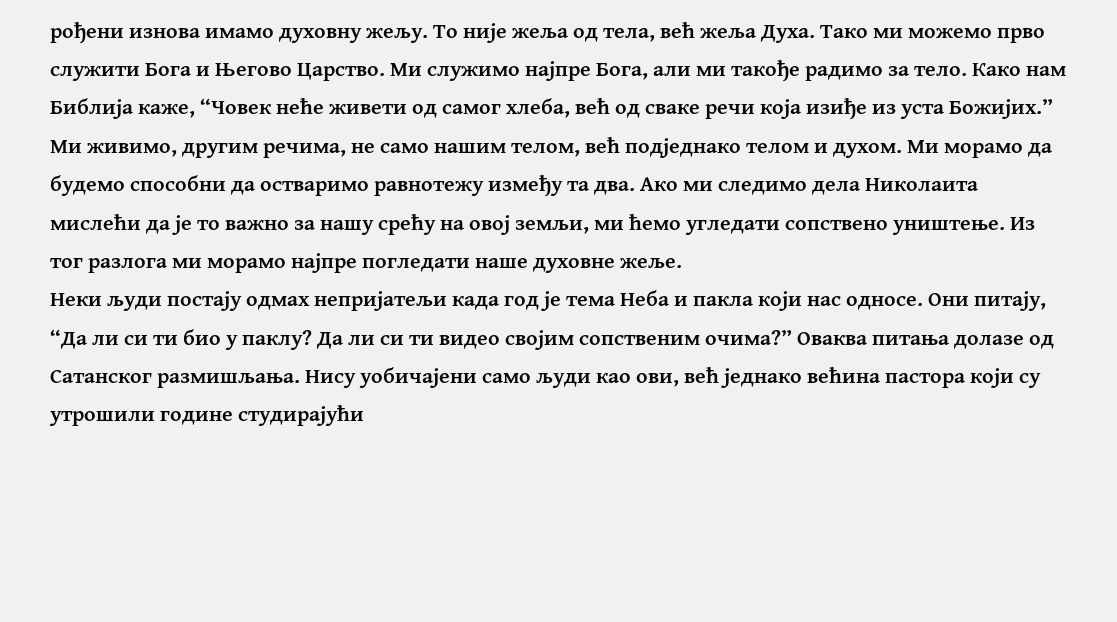рођени изнова имамо духовну жељу. То није жеља од тела, већ жеља Духа. Тако ми можемо прво служити Бога и Његово Царство. Ми служимо најпре Бога, али ми такође радимо за тело. Како нам Библија каже, “Човек неће живети од самог хлеба, већ од сваке речи која изиђе из уста Божијих.” Ми живимо, другим речима, не само нашим телом, већ подједнако телом и духом. Ми морамо да будемо способни да остваримо равнотежу између та два. Ако ми следимо дела Николаита мислећи да је то важно за нашу срећу на овој земљи, ми ћемо угледати сопствено уништење. Из тог разлога ми морамо најпре погледати наше духовне жеље.
Неки људи постају одмах непријатељи када год је тема Неба и пакла који нас односе. Они питају, “Да ли си ти био у паклу? Да ли си ти видео својим сопственим очима?” Оваква питања долазе од Сатанског размишљања. Нису уобичајени само људи као ови, већ једнако већина пастора који су утрошили године студирајући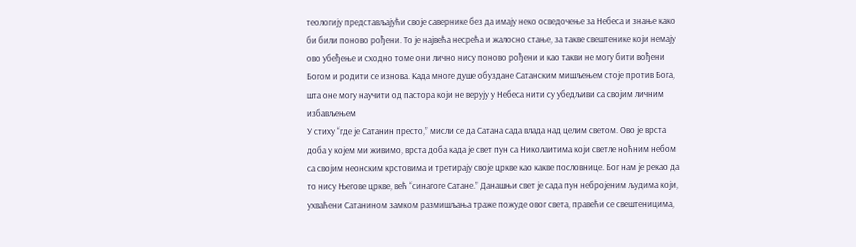теологију представљајући своје савернике без да имају неко осведочење за Небеса и знање како би били поново рођени. То је највећа несрећа и жалосно стање, за такве свештенике који немају ово убеђење и сходно томе они лично нису поново рођени и као такви не могу бити вођени Богом и родити се изнова. Када многе душе обуздане Сатанским мишљењем стоје против Бога, шта оне могу научити од пастора који не верују у Небеса нити су убедљиви са својим личним избављењем
У стиху “где је Сатанин престо,” мисли се да Сатана сада влада над целим светом. Ово је врста доба у којем ми живимо, врста доба када је свет пун са Николаитима који светле ноћним небом са својим неонским крстовима и третирају своје цркве као какве пословнице. Бог нам је рекао да то нису Његове цркве, већ “синагоге Сатане.” Данашњи свет је сада пун небројеним људима који, ухваћени Сатанином замком размишљања траже пожуде овог света, правећи се свештеницима,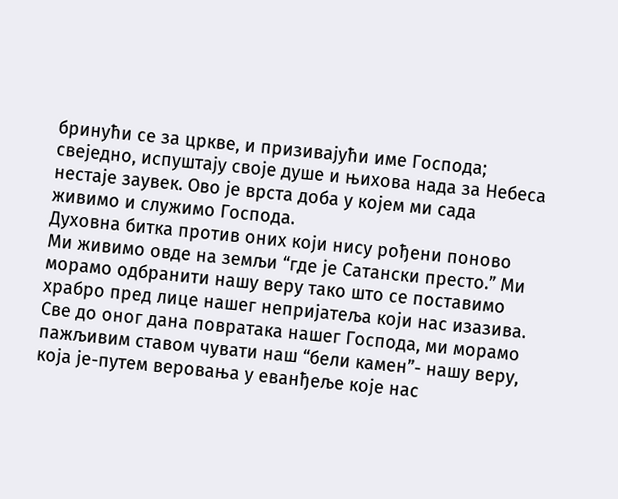бринући се за цркве, и призивајући име Господа; свеједно, испуштају своје душе и њихова нада за Небеса нестаје заувек. Ово је врста доба у којем ми сада живимо и служимо Господа.
Духовна битка против оних који нису рођени поново
Ми живимо овде на земљи “где је Сатански престо.” Ми морамо одбранити нашу веру тако што се поставимо храбро пред лице нашег непријатеља који нас изазива. Све до оног дана повратака нашег Господа, ми морамо пажљивим ставом чувати наш “бели камен”- нашу веру, која је-путем веровања у еванђеље које нас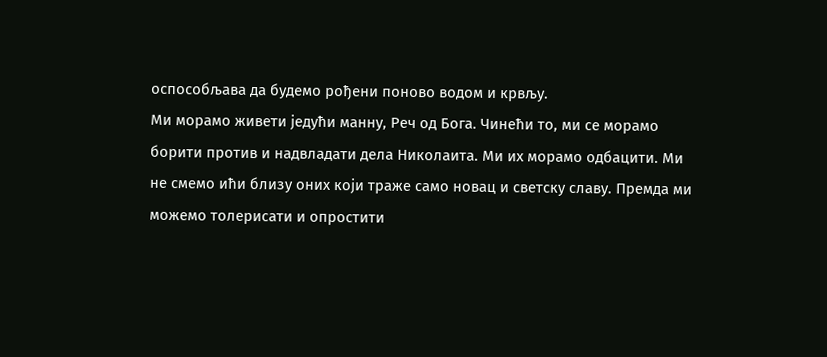оспособљава да будемо рођени поново водом и крвљу.
Ми морамо живети једући манну, Реч од Бога. Чинећи то, ми се морамо борити против и надвладати дела Николаита. Ми их морамо одбацити. Ми не смемо ићи близу оних који траже само новац и светску славу. Премда ми можемо толерисати и опростити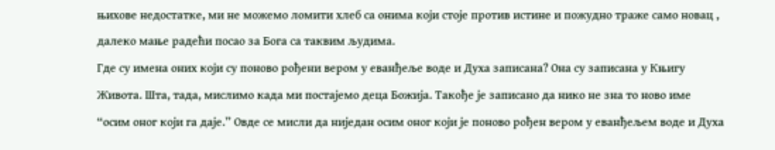њихове недостатке, ми не можемо ломити хлеб са онима који стоје против истине и пожудно траже само новац , далеко мање радећи посао за Бога са таквим људима.
Где су имена оних који су поново рођени вером у еванђеље воде и Духа записана? Она су записана у Књигу Живота. Шта, тада, мислимо када ми постајемо деца Божија. Такође је записано да нико не зна то ново име “осим оног који га даје.” Овде се мисли да ниједан осим оног који је поново рођен вером у еванђељем воде и Духа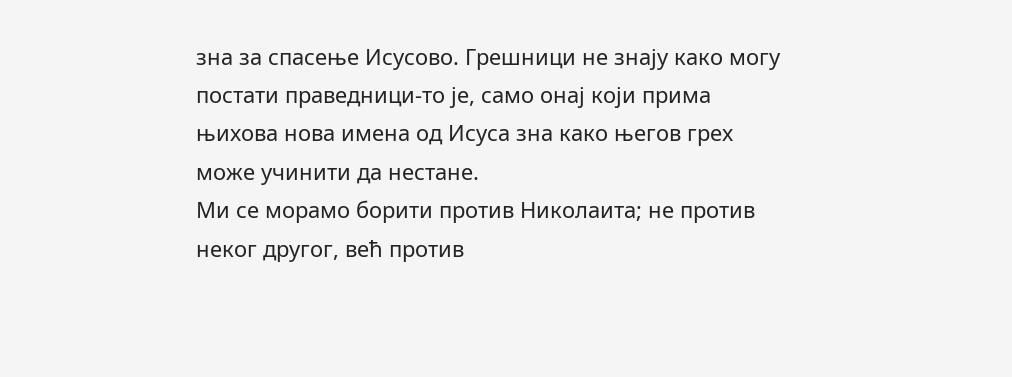зна за спасење Исусово. Грешници не знају како могу постати праведници-то је, само онај који прима њихова нова имена од Исуса зна како његов грех може учинити да нестане.
Ми се морамо борити против Николаита; не против неког другог, већ против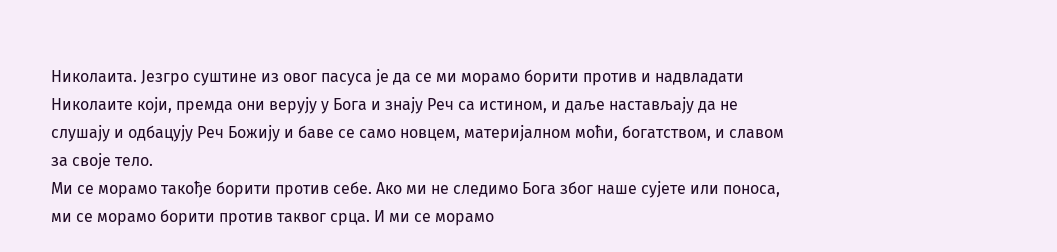Николаита. Језгро суштине из овог пасуса је да се ми морамо борити против и надвладати Николаите који, премда они верују у Бога и знају Реч са истином, и даље настављају да не слушају и одбацују Реч Божију и баве се само новцем, материјалном моћи, богатством, и славом за своје тело.
Ми се морамо такође борити против себе. Ако ми не следимо Бога због наше сујете или поноса, ми се морамо борити против таквог срца. И ми се морамо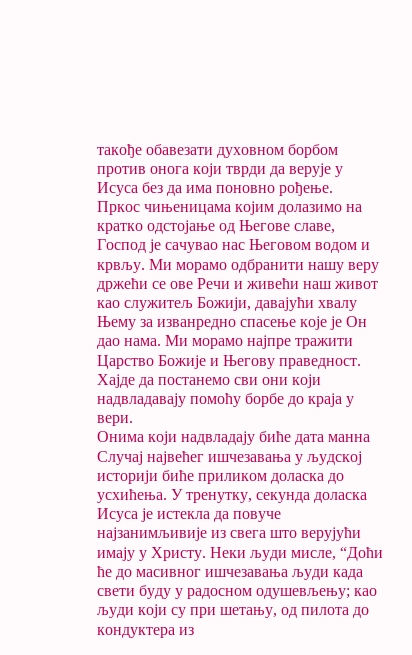такође обавезати духовном борбом против онога који тврди да верује у Исуса без да има поновно рођење.
Пркос чињеницама којим долазимо на кратко одстојање од Његове славе, Господ је сачувао нас Његовом водом и крвљу. Ми морамо одбранити нашу веру држећи се ове Речи и живећи наш живот као служитељ Божији, давајући хвалу Њему за изванредно спасење које је Он дао нама. Ми морамо најпре тражити Царство Божије и Његову праведност. Хајде да постанемо сви они који надвладавају помоћу борбе до краја у вери.
Онима који надвладају биће дата манна
Случај највећег ишчезавања у људској историји биће приликом доласка до усхићења. У тренутку, секунда доласка Исуса је истекла да повуче најзанимљивије из свега што верујући имају у Христу. Неки људи мисле, “Доћи ће до масивног ишчезавања људи када свети буду у радосном одушевљењу; као људи који су при шетању, од пилота до кондуктера из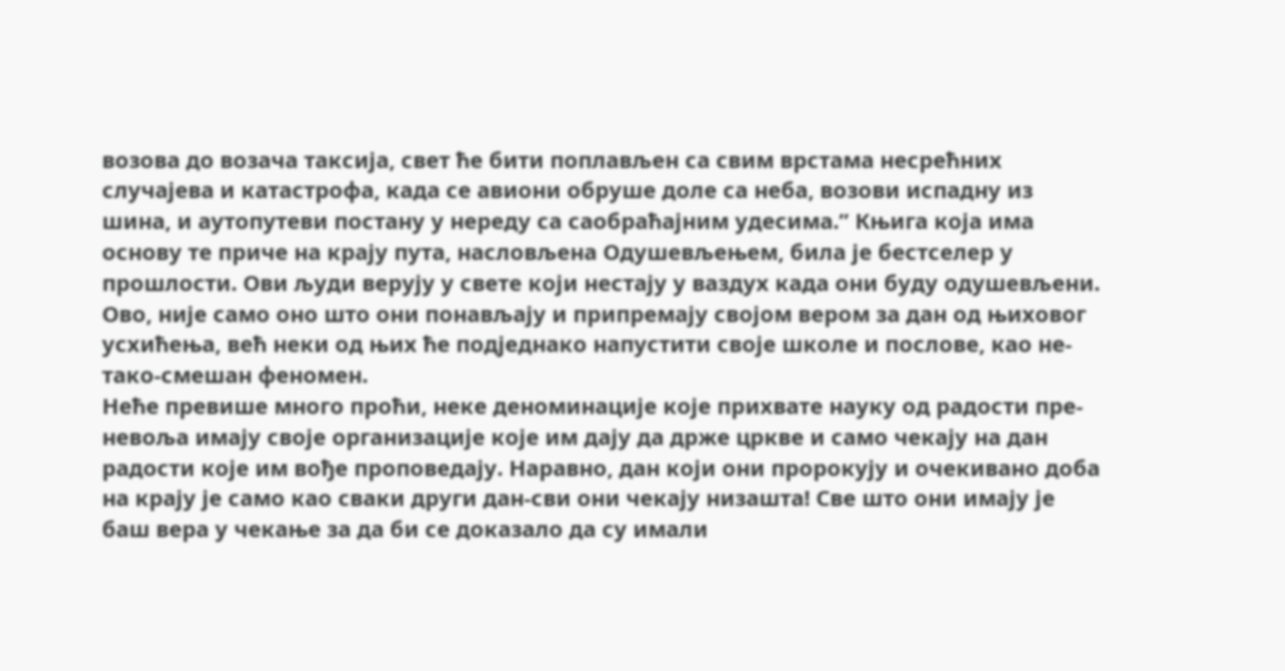возова до возача таксија, свет ће бити поплављен са свим врстама несрећних случајева и катастрофа, када се авиони обруше доле са неба, возови испадну из шина, и аутопутеви постану у нереду са саобраћајним удесима.” Књига која има основу те приче на крају пута, насловљена Одушевљењем, била је бестселер у прошлости. Ови људи верују у свете који нестају у ваздух када они буду одушевљени. Ово, није само оно што они понављају и припремају својом вером за дан од њиховог усхићења, већ неки од њих ће подједнако напустити своје школе и послове, као не-тако-смешан феномен.
Неће превише много проћи, неке деноминације које прихвате науку од радости пре-невоља имају своје организације које им дају да држе цркве и само чекају на дан радости које им вође проповедају. Наравно, дан који они пророкују и очекивано доба на крају је само као сваки други дан-сви они чекају низашта! Све што они имају је баш вера у чекање за да би се доказало да су имали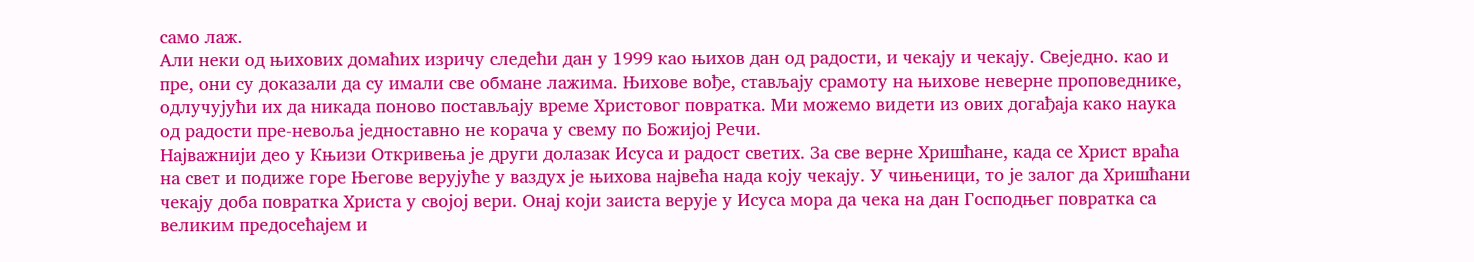само лаж.
Али неки од њихових домаћих изричу следећи дан у 1999 као њихов дан од радости, и чекају и чекају. Свеједно. као и пре, они су доказали да су имали све обмане лажима. Њихове вође, стављају срамоту на њихове неверне проповеднике, одлучујући их да никада поново постављају време Христовог повратка. Ми можемо видети из ових догађаја како наука од радости пре-невоља једноставно не корача у свему по Божијој Речи.
Најважнији део у Књизи Откривења је други долазак Исуса и радост светих. За све верне Хришћане, када се Христ враћа на свет и подиже горе Његове верујуће у ваздух је њихова највећа нада коју чекају. У чињеници, то је залог да Хришћани чекају доба повратка Христа у својој вери. Онај који заиста верује у Исуса мора да чека на дан Господњег повратка са великим предосећајем и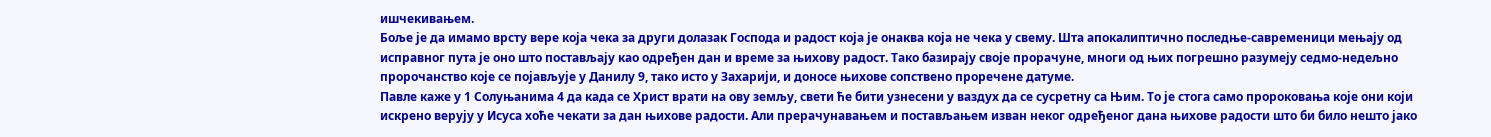ишчекивањем.
Боље је да имамо врсту вере која чека за други долазак Господа и радост која је онаква која не чека у свему. Шта апокалиптично последње-савременици мењају од исправног пута је оно што постављају као одређен дан и време за њихову радост. Тако базирају своје прорачуне, многи од њих погрешно разумеју седмо-недељно пророчанство које се појављује у Данилу 9, тако исто у Захарији, и доносе њихове сопствено проречене датуме.
Павле каже у 1 Солуњанима 4 да када се Христ врати на ову земљу, свети ће бити узнесени у ваздух да се сусретну са Њим. То је стога само пророковања које они који искрено верују у Исуса хоће чекати за дан њихове радости. Али прерачунавањем и постављањем изван неког одређеног дана њихове радости што би било нешто јако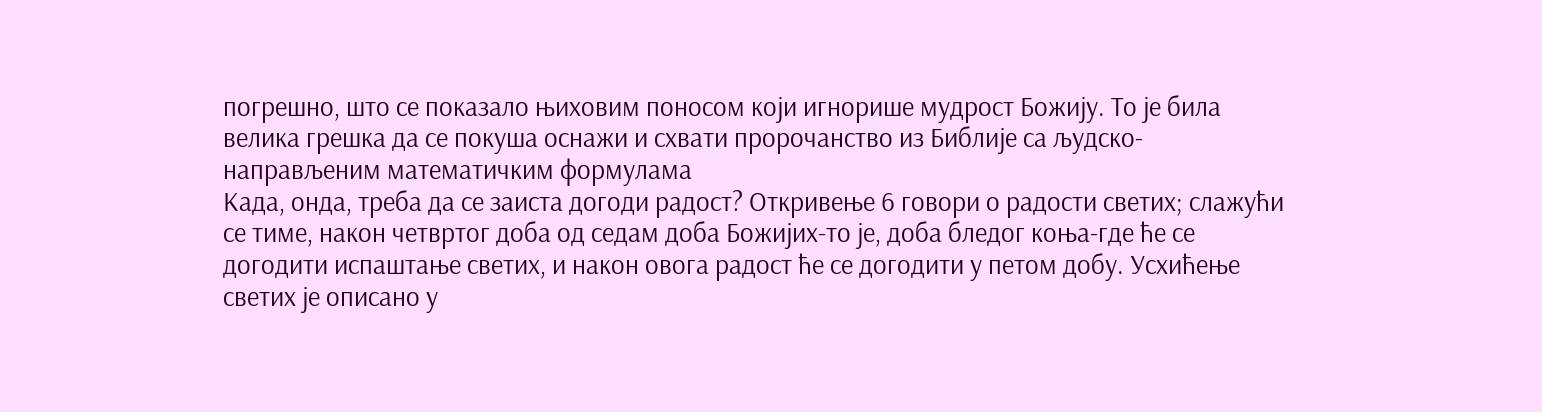погрешно, што се показало њиховим поносом који игнорише мудрост Божију. То је била велика грешка да се покуша оснажи и схвати пророчанство из Библије са људско-направљеним математичким формулама
Када, онда, треба да се заиста догоди радост? Откривење 6 говори о радости светих; слажући се тиме, након четвртог доба од седам доба Божијих-то је, доба бледог коња-где ће се догодити испаштање светих, и након овога радост ће се догодити у петом добу. Усхићење светих је описано у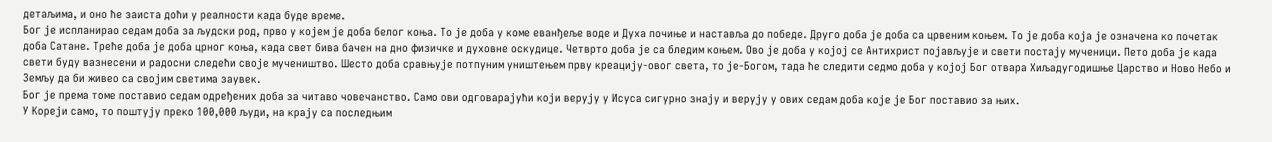детаљима, и оно ће заиста доћи у реалности када буде време.
Бог је испланирао седам доба за људски род, прво у којем је доба белог коња. То је доба у коме еванђеље воде и Духа почиње и наставља до победе. Друго доба је доба са црвеним коњем. То је доба која је означена ко почетак доба Сатане. Треће доба је доба црног коња, када свет бива бачен на дно физичке и духовне оскудице. Четврто доба је са бледим коњем. Ово је доба у којој се Антихрист појављује и свети постају мученици. Пето доба је када свети буду вазнесени и радосни следећи своје мучеништво. Шесто доба сравњује потпуним уништењем прву креацију-овог света, то је-Богом, тада ће следити седмо доба у којој Бог отвара Хиљадугодишње Царство и Ново Небо и Земљу да би живео са својим светима заувек.
Бог је према томе поставио седам одређених доба за читаво човечанство. Само ови одговарајући који верују у Исуса сигурно знају и верују у ових седам доба које је Бог поставио за њих.
У Кореји само, то поштују преко 100,000 људи, на крају са последњим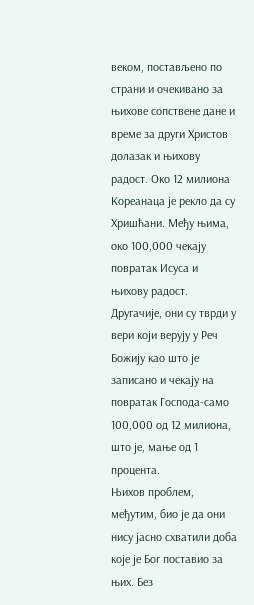веком, постављено по страни и очекивано за њихове сопствене дане и време за други Христов долазак и њихову радост. Око 12 милиона Кореанаца је рекло да су Хришћани. Међу њима, око 100,000 чекају повратак Исуса и њихову радост. Другачије, они су тврди у вери који верују у Реч Божију као што је записано и чекају на повратак Господа-само 100,000 од 12 милиона, што је, мање од 1 процента.
Њихов проблем, међутим, био је да они нису јасно схватили доба које је Бог поставио за њих. Без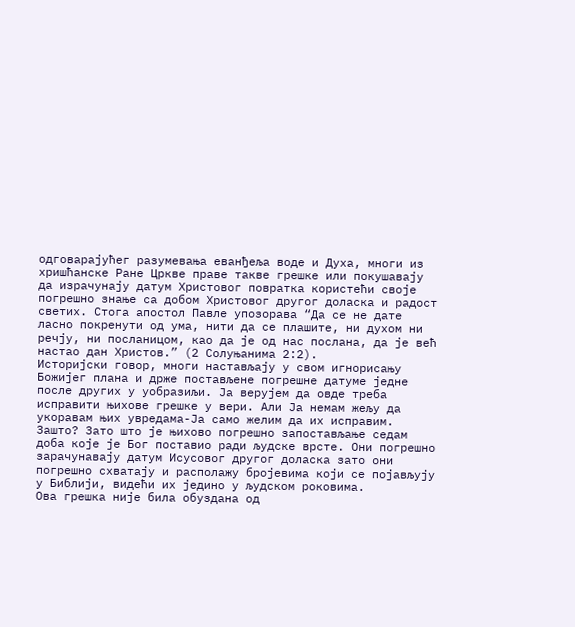одговарајућег разумевања еванђеља воде и Духа, многи из хришћанске Ране Цркве праве такве грешке или покушавају да израчунају датум Христовог повратка користећи своје погрешно знање са добом Христовог другог доласка и радост светих. Стога апостол Павле упозорава “Да се не дате ласно покренути од ума, нити да се плашите, ни духом ни речју, ни посланицом, као да је од нас послана, да је већ настао дан Христов.” (2 Солуњанима 2:2).
Историјски говор, многи настављају у свом игнорисању Божијег плана и држе постављене погрешне датуме једне после других у уобразиљи. Ја верујем да овде треба исправити њихове грешке у вери. Али Ја немам жељу да укоравам њих увредама-Ја само желим да их исправим. Зашто? Зато што је њихово погрешно запостављање седам доба које је Бог поставио ради људске врсте. Они погрешно зарачунавају датум Исусовог другог доласка зато они погрешно схватају и располажу бројевима који се појављују у Библији, видећи их једино у људском роковима.
Ова грешка није била обуздана од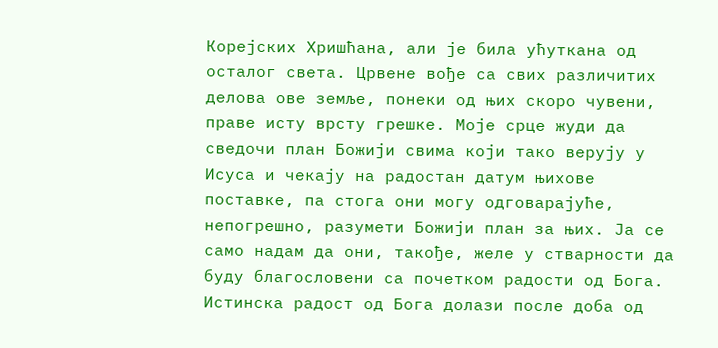Корејских Хришћана, али је била ућуткана од осталог света. Црвене вође са свих различитих делова ове земље, понеки од њих скоро чувени, праве исту врсту грешке. Моје срце жуди да сведочи план Божији свима који тако верују у Исуса и чекају на радостан датум њихове поставке, па стога они могу одговарајуће, непогрешно, разумети Божији план за њих. Ја се само надам да они, такође, желе у стварности да буду благословени са почетком радости од Бога.
Истинска радост од Бога долази после доба од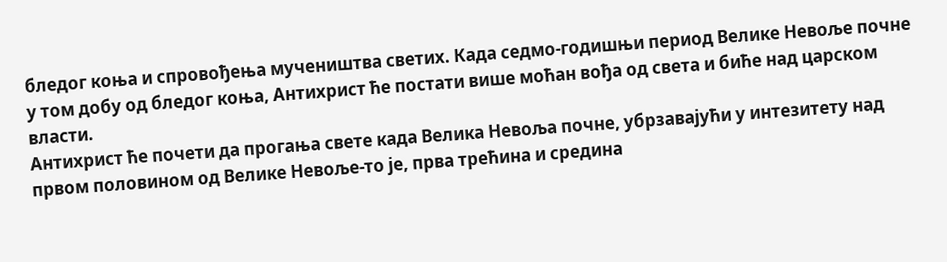бледог коња и спровођења мучеништва светих. Када седмо-годишњи период Велике Невоље почне у том добу од бледог коња, Антихрист ће постати више моћан вођа од света и биће над царском власти.
Антихрист ће почети да прогања свете када Велика Невоља почне, убрзавајући у интезитету над првом половином од Велике Невоље-то је, прва трећина и средина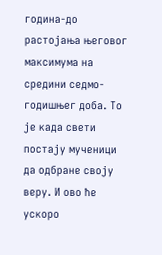година-до растојања његовог максимума на средини седмо-годишњег доба. То је када свети постају мученици да одбране своју веру. И ово ће ускоро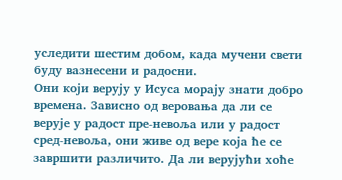уследити шестим добом, када мучени свети буду вазнесени и радосни.
Они који верују у Исуса морају знати добро времена. Зависно од веровања да ли се верује у радост пре-невоља или у радост сред-невоља, они живе од вере која ће се завршити различито. Да ли верујући хоће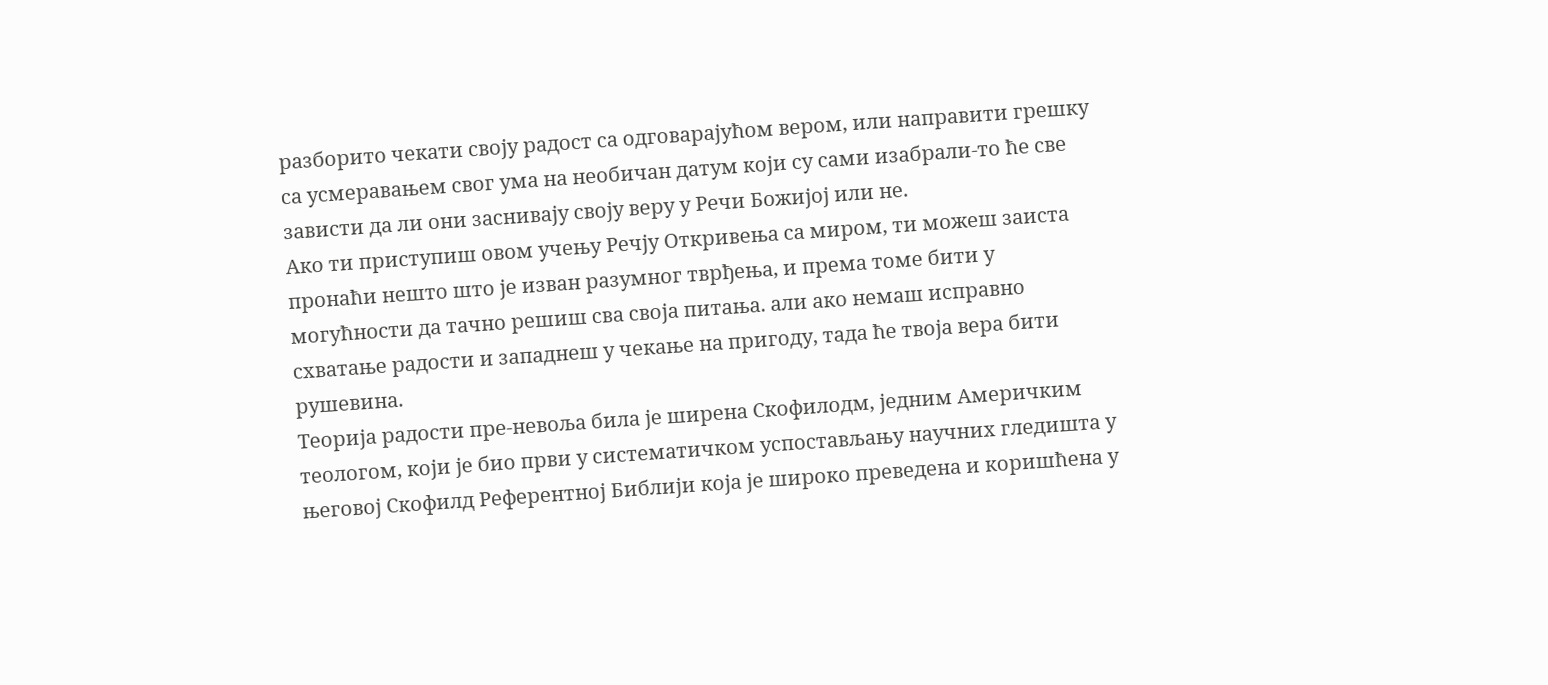разборито чекати своју радост са одговарајућом вером, или направити грешку са усмеравањем свог ума на необичан датум који су сами изабрали-то ће све зависти да ли они заснивају своју веру у Речи Божијој или не.
Ако ти приступиш овом учењу Речју Откривења са миром, ти можеш заиста пронаћи нешто што је изван разумног тврђења, и према томе бити у могућности да тачно решиш сва своја питања. али ако немаш исправно схватање радости и западнеш у чекање на пригоду, тада ће твоја вера бити рушевина.
Теорија радости пре-невоља била је ширена Скофилодм, једним Америчким теологом, који је био први у систематичком успостављању научних гледишта у његовој Скофилд Референтној Библији која је широко преведена и коришћена у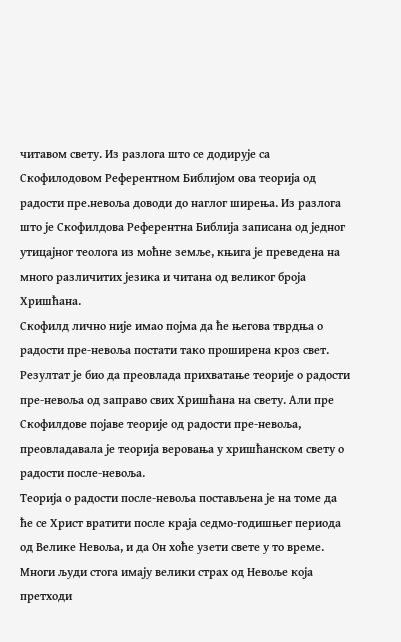читавом свету. Из разлога што се додирује са Скофилодовом Референтном Библијом ова теорија од радости пре.невоља доводи до наглог ширења. Из разлога што је Скофилдова Референтна Библија записана од једног утицајног теолога из моћне земље, књига је преведена на много различитих језика и читана од великог броја Хришћана.
Скофилд лично није имао појма да ће његова тврдња о радости пре-невоља постати тако проширена кроз свет. Резултат је био да преовлада прихватање теорије о радости пре-невоља од заправо свих Хришћана на свету. Али пре Скофилдове појаве теорије од радости пре-невоља, преовладавала је теорија веровања у хришћанском свету о радости после-невоља.
Теорија о радости после-невоља постављена је на томе да ће се Христ вратити после краја седмо-годишњег периода од Велике Невоља, и да Он хоће узети свете у то време. Многи људи стога имају велики страх од Невоље која претходи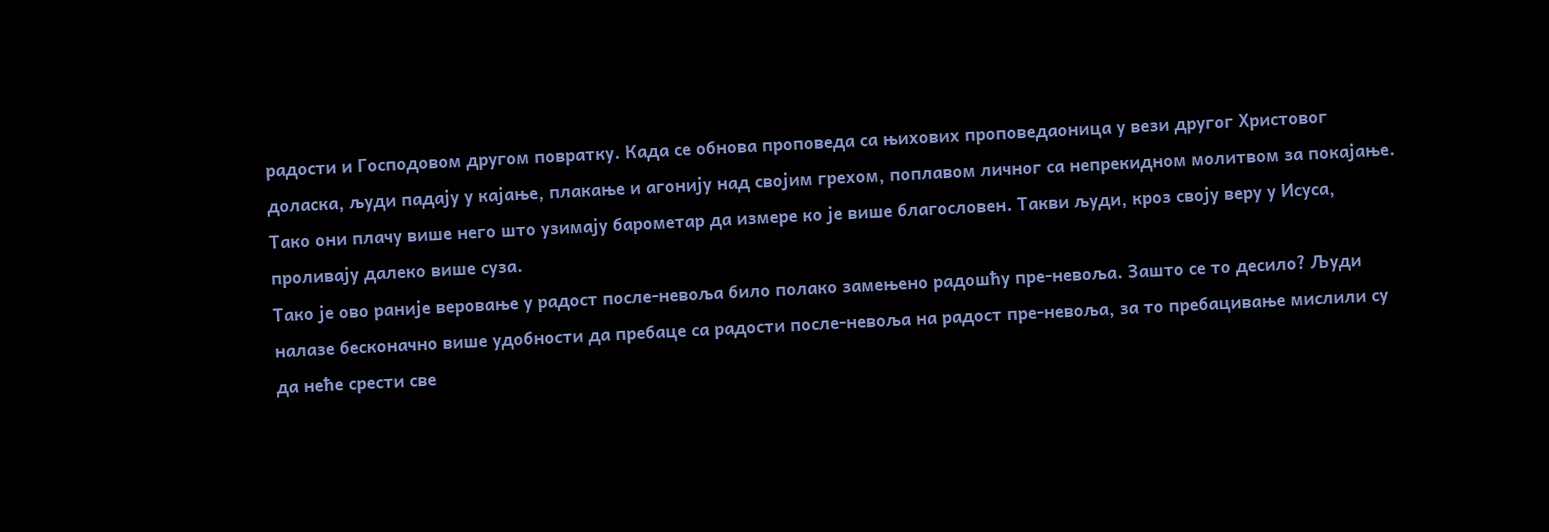радости и Господовом другом повратку. Када се обнова проповеда са њихових проповедаоница у вези другог Христовог доласка, људи падају у кајање, плакање и агонију над својим грехом, поплавом личног са непрекидном молитвом за покајање. Тако они плачу више него што узимају барометар да измере ко је више благословен. Такви људи, кроз своју веру у Исуса, проливају далеко више суза.
Тако је ово раније веровање у радост после-невоља било полако замењено радошћу пре-невоља. Зашто се то десило? Људи налазе бесконачно више удобности да пребаце са радости после-невоља на радост пре-невоља, за то пребацивање мислили су да неће срести све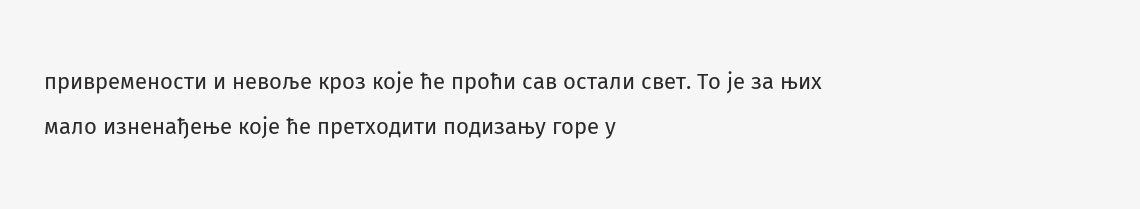привремености и невоље кроз које ће проћи сав остали свет. То је за њих мало изненађење које ће претходити подизању горе у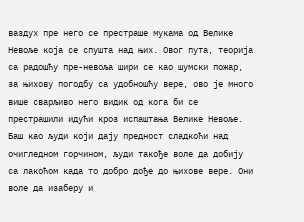ваздух пре него се престраше мукама од Велике Невоље која се спушта над њих. Овог пута, теорија са радошћу пре-невоља шири се као шумски пожар, за њихову погодбу са удобношћу вере, ово је много више сварљиво него видик од кога би се престрашили идући кроз испаштања Велике Невоље.
Баш као људи који дају предност сладкоћи над очигледном горчином, људи такође воле да добију са лакоћом када то добро дође до њихове вере. Они воле да изаберу и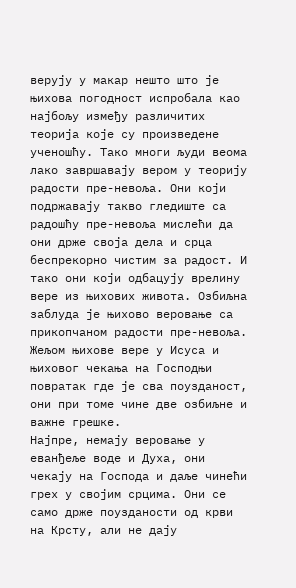верују у макар нешто што је њихова погодност испробала као најбољу између различитих теорија које су произведене ученошћу. Тако многи људи веома лако завршавају вером у теорију радости пре-невоља. Они који подржавају такво гледиште са радошћу пре-невоља мислећи да они држе своја дела и срца беспрекорно чистим за радост. И тако они који одбацују врелину вере из њихових живота. Озбиљна заблуда је њихово веровање са прикопчаном радости пре-невоља. Жељом њихове вере у Исуса и њиховог чекања на Господњи повратак где је сва поузданост, они при томе чине две озбиљне и важне грешке.
Најпре, немају веровање у еванђеље воде и Духа, они чекају на Господа и даље чинећи грех у својим срцима. Они се само држе поузданости од крви на Крсту, али не дају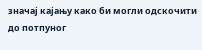значај кајању како би могли одскочити до потпуног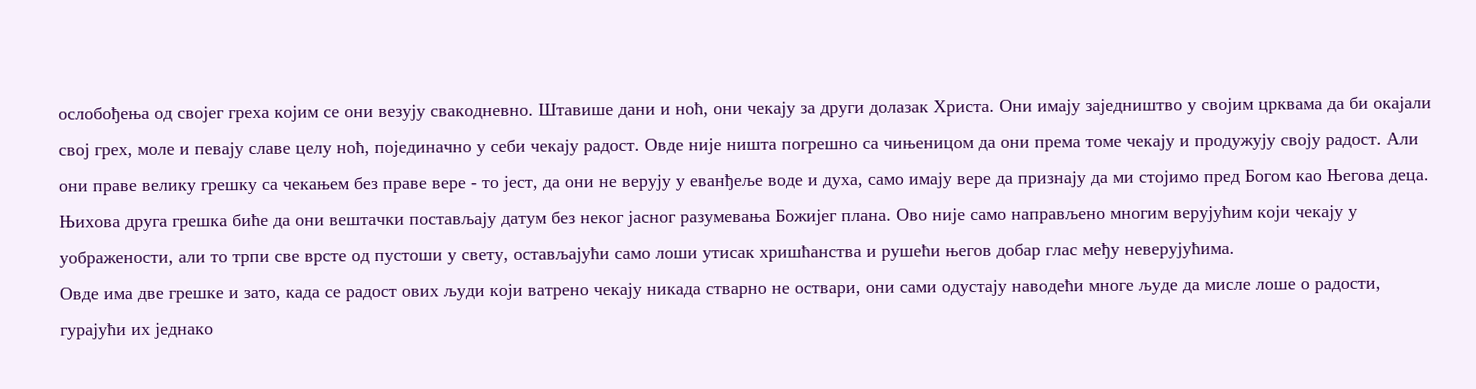ослобођења од својег греха којим се они везују свакодневно. Штавише дани и ноћ, они чекају за други долазак Христа. Они имају заједништво у својим црквама да би окајали свој грех, моле и певају славе целу ноћ, појединачно у себи чекају радост. Овде није ништа погрешно са чињеницом да они према томе чекају и продужују своју радост. Али они праве велику грешку са чекањем без праве вере - то јест, да они не верују у еванђеље воде и духа, само имају вере да признају да ми стојимо пред Богом као Његова деца.
Њихова друга грешка биће да они вештачки постављају датум без неког јасног разумевања Божијег плана. Ово није само направљено многим верујућим који чекају у уображености, али то трпи све врсте од пустоши у свету, остављајући само лоши утисак хришћанства и рушећи његов добар глас међу неверујућима.
Овде има две грешке и зато, када се радост ових људи који ватрено чекају никада стварно не оствари, они сами одустају наводећи многе људе да мисле лоше о радости, гурајући их једнако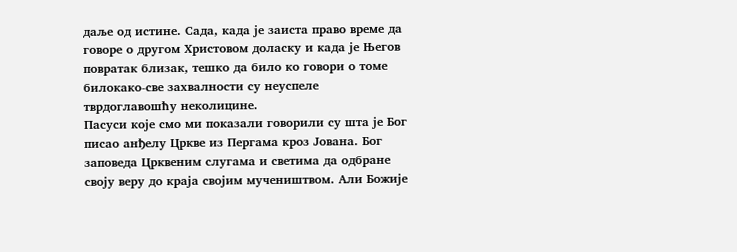даље од истине. Сада, када је заиста право време да говоре о другом Христовом доласку и када је Његов повратак близак, тешко да било ко говори о томе билокако-све захвалности су неуспеле тврдоглавошћу неколицине.
Пасуси које смо ми показали говорили су шта је Бог писао анђелу Цркве из Пергама кроз Јована. Бог заповеда Црквеним слугама и светима да одбране своју веру до краја својим мучеништвом. Али Божије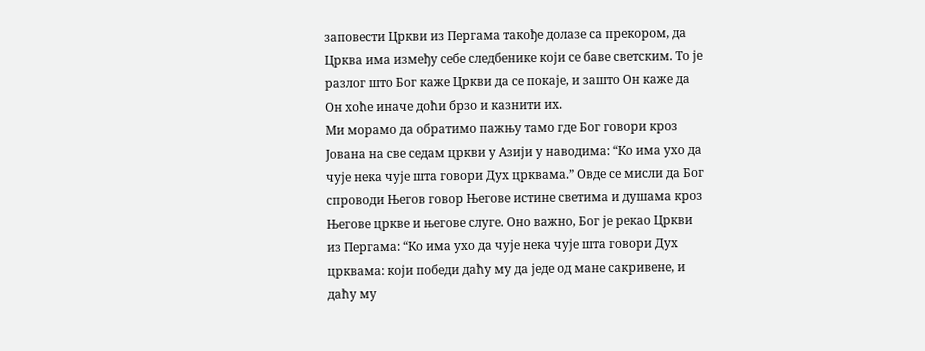заповести Цркви из Пергама такође долазе са прекором, да Црква има између себе следбенике који се баве светским. То је разлог што Бог каже Цркви да се покаје, и зашто Он каже да Он хоће иначе доћи брзо и казнити их.
Ми морамо да обратимо пажњу тамо где Бог говори кроз Јована на све седам цркви у Азији у наводима: “Ко има ухо да чује нека чује шта говори Дух црквама.” Овде се мисли да Бог спроводи Његов говор Његове истине светима и душама кроз Његове цркве и његове слуге. Оно важно, Бог је рекао Цркви из Пергама: “Ко има ухо да чује нека чује шта говори Дух црквама: који победи даћу му да једе од мане сакривене, и даћу му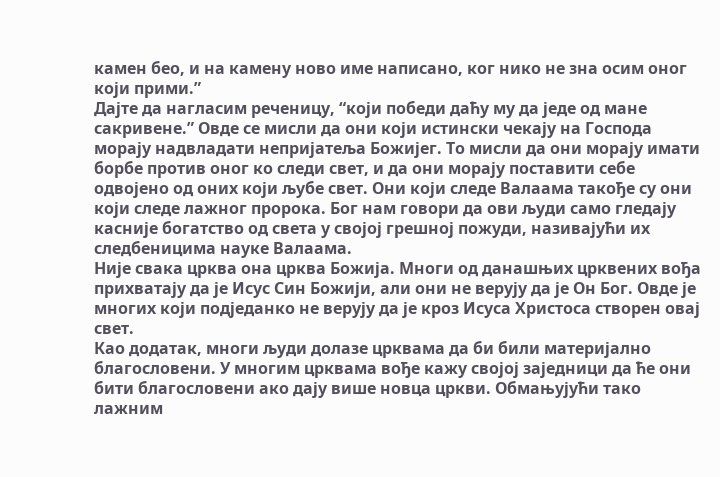камен бео, и на камену ново име написано, ког нико не зна осим оног који прими.”
Дајте да нагласим реченицу, “који победи даћу му да једе од мане сакривене.” Овде се мисли да они који истински чекају на Господа морају надвладати непријатеља Божијег. То мисли да они морају имати борбе против оног ко следи свет, и да они морају поставити себе одвојено од оних који љубе свет. Они који следе Валаама такође су они који следе лажног пророка. Бог нам говори да ови људи само гледају касније богатство од света у својој грешној пожуди, називајући их следбеницима науке Валаама.
Није свака црква она црква Божија. Многи од данашњих црквених вођа прихватају да је Исус Син Божији, али они не верују да је Он Бог. Овде је многих који подједанко не верују да је кроз Исуса Христоса створен овај свет.
Као додатак, многи људи долазе црквама да би били материјално благословени. У многим црквама вође кажу својој заједници да ће они бити благословени ако дају више новца цркви. Обмањујући тако лажним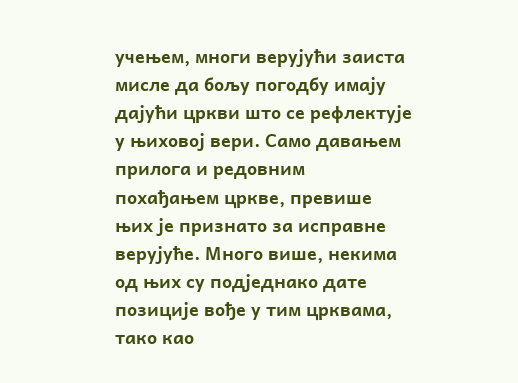учењем, многи верујући заиста мисле да бољу погодбу имају дајући цркви што се рефлектује у њиховој вери. Само давањем прилога и редовним похађањем цркве, превише њих је признато за исправне верујуће. Много више, некима од њих су подједнако дате позиције вође у тим црквама, тако као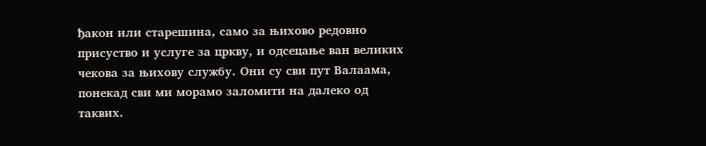ђакон или старешина, само за њихово редовно присуство и услуге за цркву, и одсецање ван великих чекова за њихову службу. Они су сви пут Валаама, понекад сви ми морамо заломити на далеко од таквих.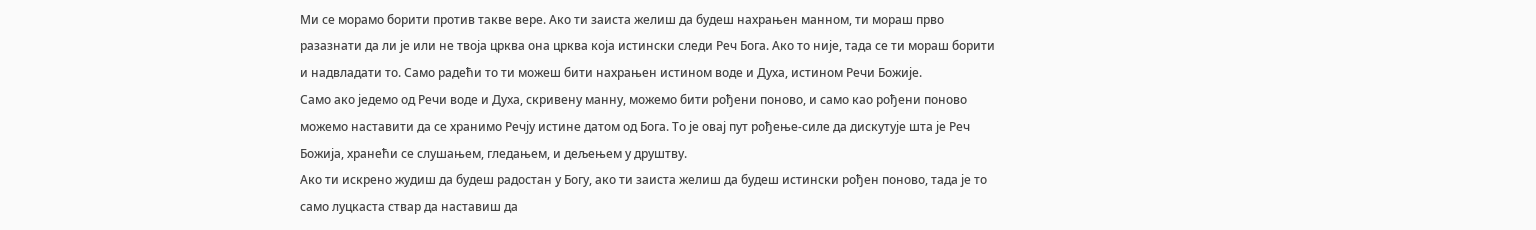Ми се морамо борити против такве вере. Ако ти заиста желиш да будеш нахрањен манном, ти мораш прво разазнати да ли је или не твоја црква она црква која истински следи Реч Бога. Ако то није, тада се ти мораш борити и надвладати то. Само радећи то ти можеш бити нахрањен истином воде и Духа, истином Речи Божије.
Само ако једемо од Речи воде и Духа, скривену манну, можемо бити рођени поново, и само као рођени поново можемо наставити да се хранимо Речју истине датом од Бога. То је овај пут рођење-силе да дискутује шта је Реч Божија, хранећи се слушањем, гледањем, и дељењем у друштву.
Ако ти искрено жудиш да будеш радостан у Богу, ако ти заиста желиш да будеш истински рођен поново, тада је то само луцкаста ствар да наставиш да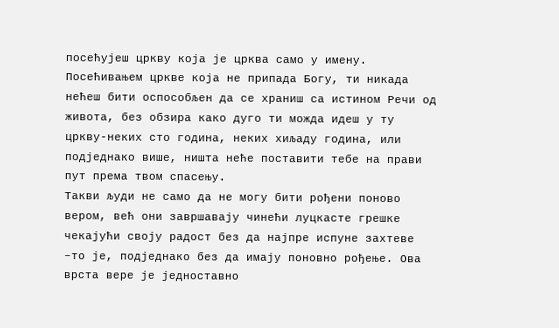посећујеш цркву која је црква само у имену. Посећивањем цркве која не припада Богу, ти никада нећеш бити оспособљен да се храниш са истином Речи од живота, без обзира како дуго ти можда идеш у ту цркву-неких сто година, неких хиљаду година, или подједнако више, ништа неће поставити тебе на прави пут према твом спасењу.
Такви људи не само да не могу бити рођени поново вером, већ они завршавају чинећи луцкасте грешке чекајући своју радост без да најпре испуне захтеве –то је, подједнако без да имају поновно рођење. Ова врста вере је једноставно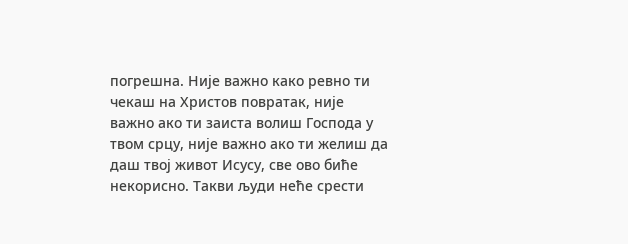погрешна. Није важно како ревно ти чекаш на Христов повратак, није важно ако ти заиста волиш Господа у твом срцу, није важно ако ти желиш да даш твој живот Исусу, све ово биће некорисно. Такви људи неће срести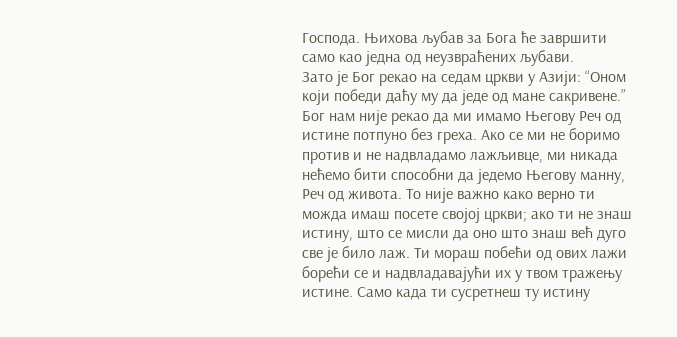Господа. Њихова љубав за Бога ће завршити само као једна од неузвраћених љубави.
Зато је Бог рекао на седам цркви у Азији: “Оном који победи даћу му да једе од мане сакривене.” Бог нам није рекао да ми имамо Његову Реч од истине потпуно без греха. Ако се ми не боримо против и не надвладамо лажљивце, ми никада нећемо бити способни да једемо Његову манну, Реч од живота. То није важно како верно ти можда имаш посете својој цркви; ако ти не знаш истину, што се мисли да оно што знаш већ дуго све је било лаж. Ти мораш побећи од ових лажи борећи се и надвладавајући их у твом тражењу истине. Само када ти сусретнеш ту истину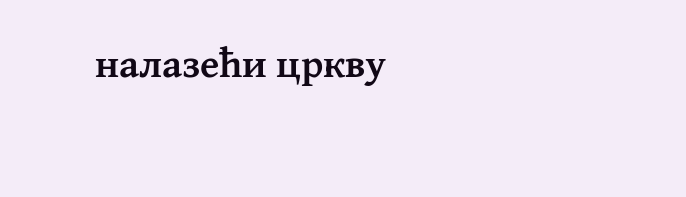налазећи цркву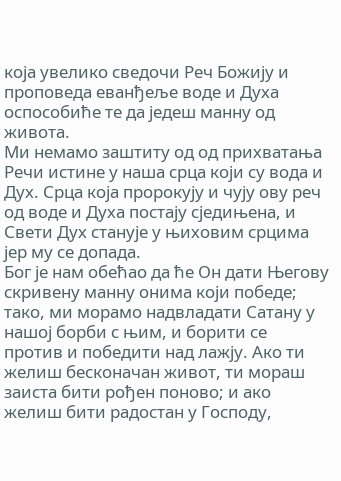која увелико сведочи Реч Божију и проповеда еванђеље воде и Духа оспособиће те да једеш манну од живота.
Ми немамо заштиту од од прихватања Речи истине у наша срца који су вода и Дух. Срца која пророкују и чују ову реч од воде и Духа постају сједињена, и Свети Дух станује у њиховим срцима јер му се допада.
Бог је нам обећао да ће Он дати Његову скривену манну онима који победе; тако, ми морамо надвладати Сатану у нашој борби с њим, и борити се против и победити над лажју. Ако ти желиш бесконачан живот, ти мораш заиста бити рођен поново; и ако желиш бити радостан у Господу,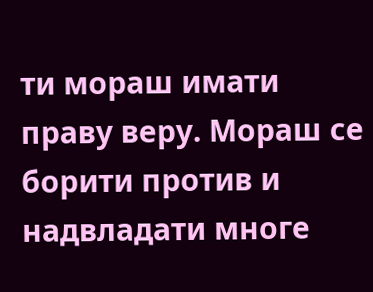ти мораш имати праву веру. Мораш се борити против и надвладати многе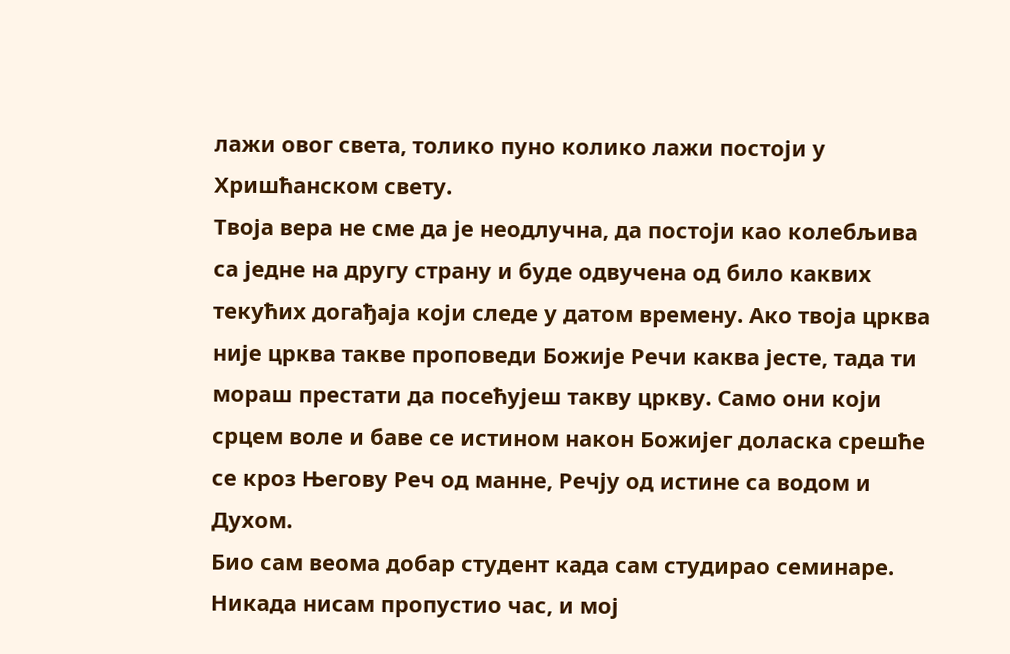лажи овог света, толико пуно колико лажи постоји у Хришћанском свету.
Твоја вера не сме да је неодлучна, да постоји као колебљива са једне на другу страну и буде одвучена од било каквих текућих догађаја који следе у датом времену. Ако твоја црква није црква такве проповеди Божије Речи каква јесте, тада ти мораш престати да посећујеш такву цркву. Само они који срцем воле и баве се истином након Божијег доласка срешће се кроз Његову Реч од манне, Речју од истине са водом и Духом.
Био сам веома добар студент када сам студирао семинаре. Никада нисам пропустио час, и мој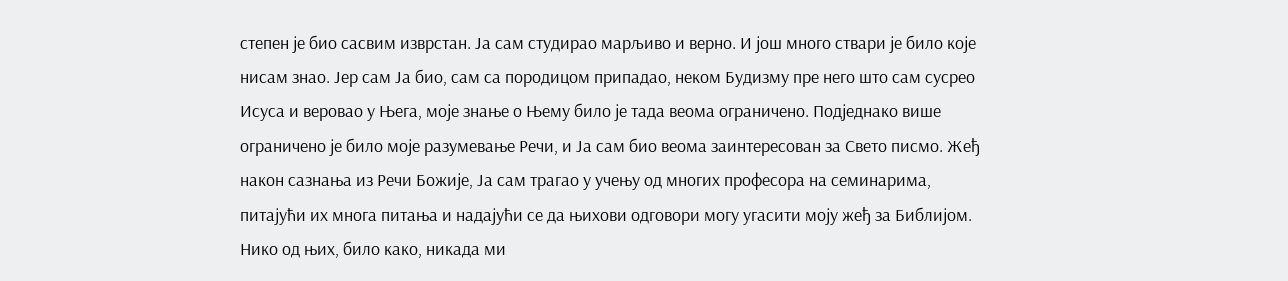степен је био сасвим изврстан. Ја сам студирао марљиво и верно. И још много ствари је било које нисам знао. Јер сам Ја био, сам са породицом припадао, неком Будизму пре него што сам сусрео Исуса и веровао у Њега, моје знање о Њему било је тада веома ограничено. Подједнако више ограничено је било моје разумевање Речи, и Ја сам био веома заинтересован за Свето писмо. Жеђ након сазнања из Речи Божије, Ја сам трагао у учењу од многих професора на семинарима, питајући их многа питања и надајући се да њихови одговори могу угасити моју жеђ за Библијом.
Нико од њих, било како, никада ми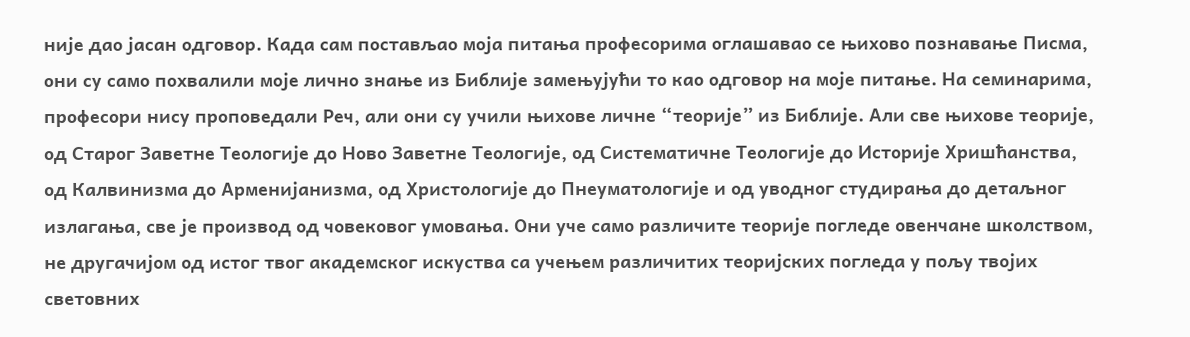није дао јасан одговор. Када сам постављао моја питања професорима оглашавао се њихово познавање Писма, они су само похвалили моје лично знање из Библије замењујући то као одговор на моје питање. На семинарима, професори нису проповедали Реч, али они су учили њихове личне “теорије” из Библије. Али све њихове теорије, од Старог Заветне Теологије до Ново Заветне Теологије, од Систематичне Теологије до Историје Хришћанства, од Калвинизма до Арменијанизма, од Христологије до Пнеуматологије и од уводног студирања до детаљног излагања, све је производ од човековог умовања. Они уче само различите теорије погледе овенчане школством, не другачијом од истог твог академског искуства са учењем различитих теоријских погледа у пољу твојих световних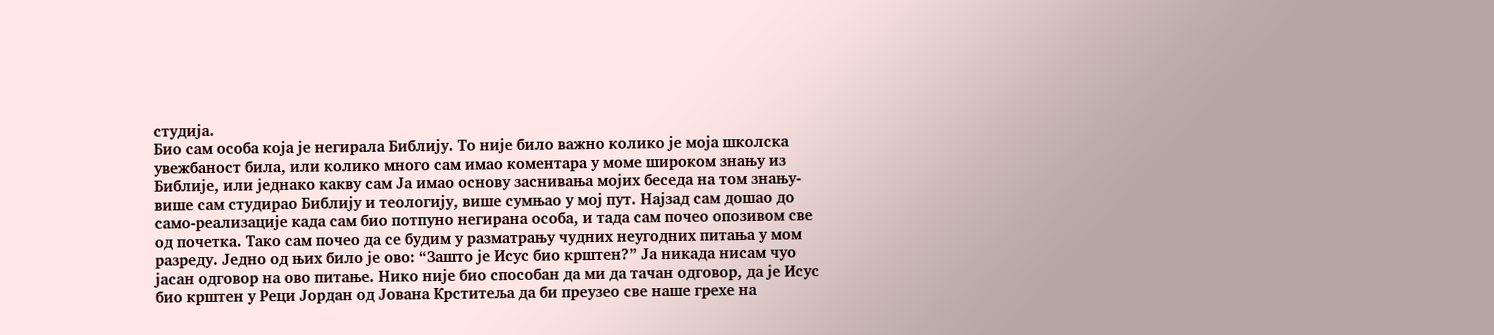студија.
Био сам особа која је негирала Библију. То није било важно колико је моја школска увежбаност била, или колико много сам имао коментара у моме широком знању из Библије, или једнако какву сам Ја имао основу заснивања мојих беседа на том знању-више сам студирао Библију и теологију, више сумњао у мој пут. Најзад сам дошао до само-реализације када сам био потпуно негирана особа, и тада сам почео опозивом све од почетка. Тако сам почео да се будим у разматрању чудних неугодних питања у мом разреду. Једно од њих било је ово: “Зашто је Исус био крштен?” Ја никада нисам чуо јасан одговор на ово питање. Нико није био способан да ми да тачан одговор, да је Исус био крштен у Реци Јордан од Јована Крститеља да би преузео све наше грехе на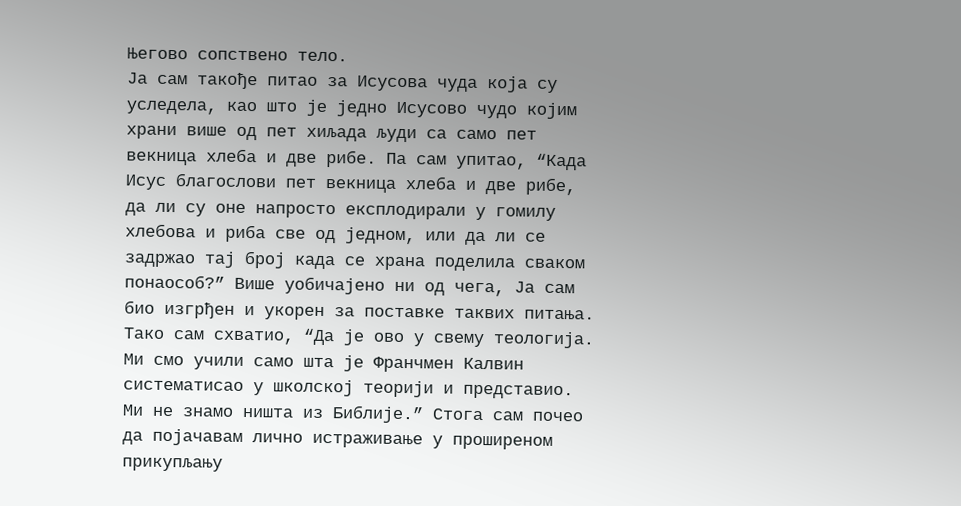Његово сопствено тело.
Ја сам такође питао за Исусова чуда која су уследела, као што је једно Исусово чудо којим храни више од пет хиљада људи са само пет векница хлеба и две рибе. Па сам упитао, “Када Исус благослови пет векница хлеба и две рибе, да ли су оне напросто експлодирали у гомилу хлебова и риба све од једном, или да ли се задржао тај број када се храна поделила сваком понаособ?” Више уобичајено ни од чега, Ја сам био изгрђен и укорен за поставке таквих питања.
Тако сам схватио, “Да је ово у свему теологија. Ми смо учили само шта је Франчмен Калвин систематисао у школској теорији и представио. Ми не знамо ништа из Библије.” Стога сам почео да појачавам лично истраживање у проширеном прикупљању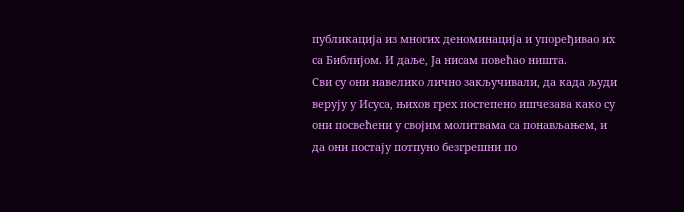публикација из многих деноминација и упоређивао их са Библијом. И даље, Ја нисам повећао ништа.
Сви су они навелико лично закључивали, да када људи верују у Исуса, њихов грех постепено ишчезава како су они посвећени у својим молитвама са понављањем, и да они постају потпуно безгрешни по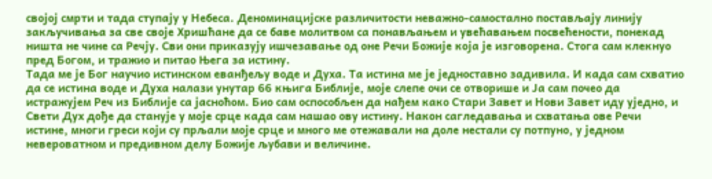својој смрти и тада ступају у Небеса. Деноминацијске различитости неважно-самостално постављају линију закључивања за све своје Хришћане да се баве молитвом са понављањем и увећавањем посвећености, понекад ништа не чине са Речју. Сви они приказују ишчезавање од оне Речи Божије која је изговорена. Стога сам клекнуо пред Богом, и тражио и питао Њега за истину.
Тада ме је Бог научио истинском еванђељу воде и Духа. Та истина ме је једноставно задивила. И када сам схватио да се истина воде и Духа налази унутар 66 књига Библије, моје слепе очи се отворише и Ја сам почео да истражујем Реч из Библије са јасноћом. Био сам оспособљен да нађем како Стари Завет и Нови Завет иду уједно, и Свети Дух дође да станује у моје срце када сам нашао ову истину. Након сагледавања и схватања ове Речи истине, многи греси који су прљали моје срце и много ме отежавали на доле нестали су потпуно, у једном невероватном и предивном делу Божије љубави и величине.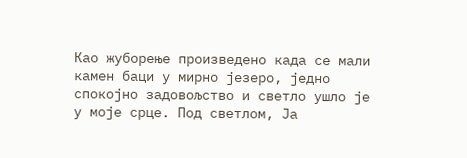Као жуборење произведено када се мали камен баци у мирно језеро, једно спокојно задовољство и светло ушло је у моје срце. Под светлом, Ја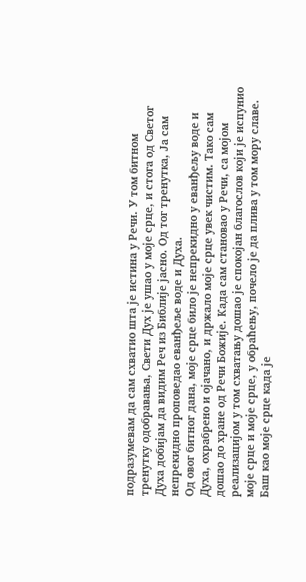подразумевам да сам схватио шта је истина у Речи. У том битном тренутку одобравања, Свети Дух је ушао у моје срце, и стога од Светог Духа добијам да видим Реч из Библије јасно. Од тог тренутка, Ја сам непрекидно проповедао еванђеље воде и Духа.
Од овог битног дана, моје срце било је непрекидно у еванђељу воде и Духа, охрабрено и ојачано, и држало моје срце увек чистим. Тако сам дошао до хране од Речи Божије. Када сам становао у Речи, са мојом реализацијом у том схватању дошао је спокојан благослов који је испунио моје срце и моје срце, у обраћењу, почело је да плива у том мору славе. Баш као моје срце када је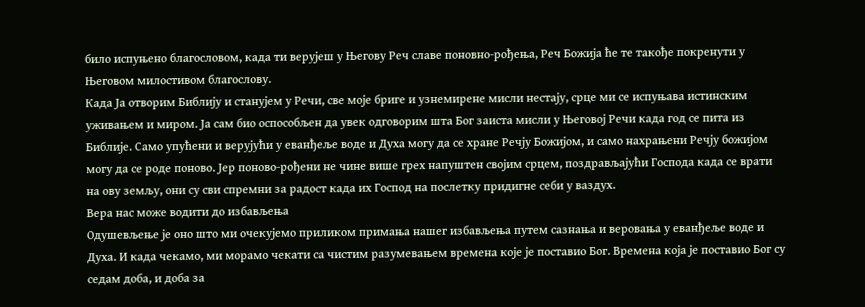било испуњено благословом, када ти верујеш у Његову Реч славе поновно-рођења, Реч Божија ће те такође покренути у Његовом милостивом благослову.
Када Ја отворим Библију и станујем у Речи, све моје бриге и узнемирене мисли нестају, срце ми се испуњава истинским уживањем и миром. Ја сам био оспособљен да увек одговорим шта Бог заиста мисли у Његовој Речи када год се пита из Библије. Само упућени и верујући у еванђеље воде и Духа могу да се хране Речју Божијом, и само нахрањени Речју божијом могу да се роде поново. Јер поново-рођени не чине више грех напуштен својим срцем, поздрављајући Господа када се врати на ову земљу, они су сви спремни за радост када их Господ на послетку придигне себи у ваздух.
Вера нас може водити до избављења
Одушевљење је оно што ми очекујемо приликом примања нашег избављења путем сазнања и веровања у еванђеље воде и Духа. И када чекамо, ми морамо чекати са чистим разумевањем времена које је поставио Бог. Времена која је поставио Бог су седам доба, и доба за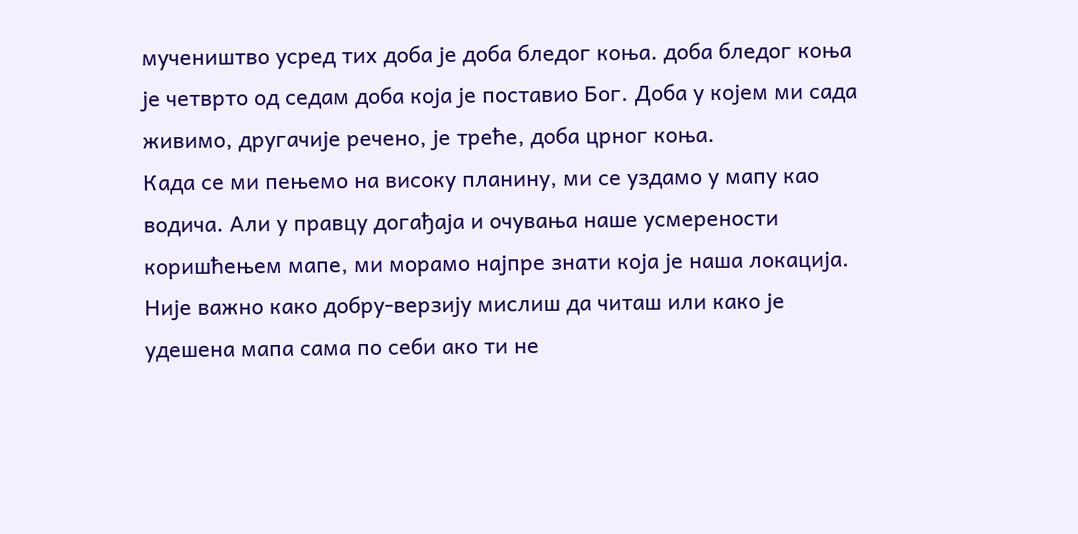мучеништво усред тих доба је доба бледог коња. доба бледог коња је четврто од седам доба која је поставио Бог. Доба у којем ми сада живимо, другачије речено, је треће, доба црног коња.
Када се ми пењемо на високу планину, ми се уздамо у мапу као водича. Али у правцу догађаја и очувања наше усмерености коришћењем мапе, ми морамо најпре знати која је наша локација. Није важно како добру-верзију мислиш да читаш или како је удешена мапа сама по себи ако ти не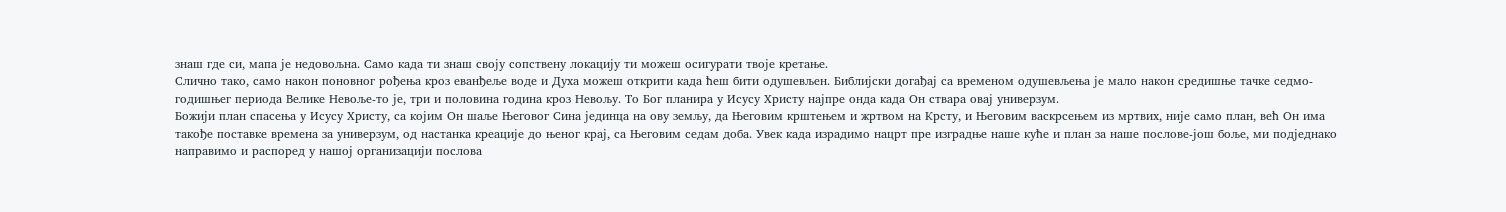знаш где си, мапа је недовољна. Само када ти знаш своју сопствену локацију ти можеш осигурати твоје кретање.
Слично тако, само након поновног рођења кроз еванђеље воде и Духа можеш открити када ћеш бити одушевљен. Библијски догађај са временом одушевљења је мало након средишње тачке седмо-годишњег периода Велике Невоље-то је, три и половина година кроз Невољу. То Бог планира у Исусу Христу најпре онда када Он ствара овај универзум.
Божији план спасења у Исусу Христу, са којим Он шаље Његовог Сина јединца на ову земљу, да Његовим крштењем и жртвом на Крсту, и Његовим васкрсењем из мртвих, није само план, већ Он има такође поставке времена за универзум, од настанка креације до њеног крај, са Његовим седам доба. Увек када израдимо нацрт пре изградње наше куће и план за наше послове-још боље, ми подједнако направимо и распоред у нашој организацији послова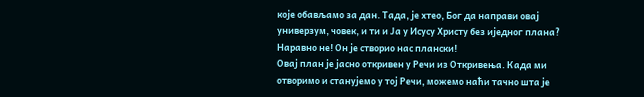које обављамо за дан. Тада, је хтео, Бог да направи овај универзум, човек, и ти и Ја у Исусу Христу без иједног плана? Наравно не! Он је створио нас плански!
Овај план је јасно откривен у Речи из Откривења. Када ми отворимо и станујемо у тој Речи, можемо наћи тачно шта је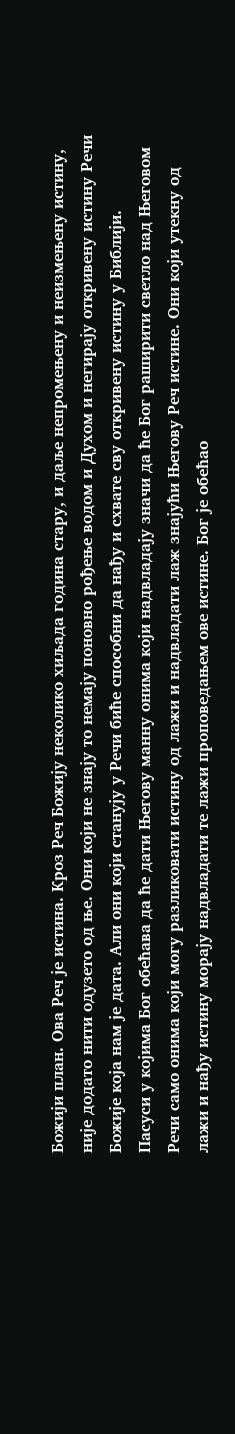Божији план. Ова Реч је истина. Кроз Реч Божију неколико хиљада година стару, и даље непромењену и неизмењену истину, није додато нити одузето од ње. Они који не знају то немају поновно рођење водом и Духом и негирају откривену истину Речи Божије која нам је дата. Али они који станују у Речи биће способни да нађу и схвате сву откривену истину у Библији.
Пасуси у којима Бог обећава да ће дати Његову манну онима који надвладају значи да ће Бог раширити светло над Његовом Речи само онима који могу разликовати истину од лажи и надвладати лаж знајући Његову Реч истине. Они који утекну од лажи и нађу истину морају надвладати те лажи проповедањем ове истине. Бог је обећао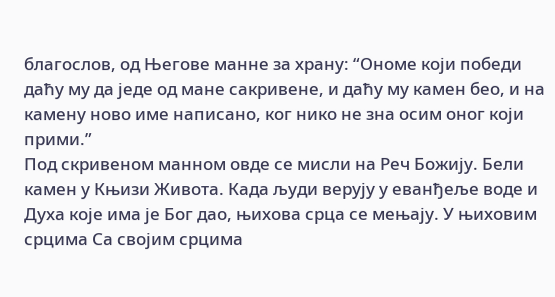благослов, од Његове манне за храну: “Ономе који победи даћу му да једе од мане сакривене, и даћу му камен бео, и на камену ново име написано, ког нико не зна осим оног који прими.”
Под скривеном манном овде се мисли на Реч Божију. Бели камен у Књизи Живота. Када људи верују у еванђеље воде и Духа које има је Бог дао, њихова срца се мењају. У њиховим срцима Са својим срцима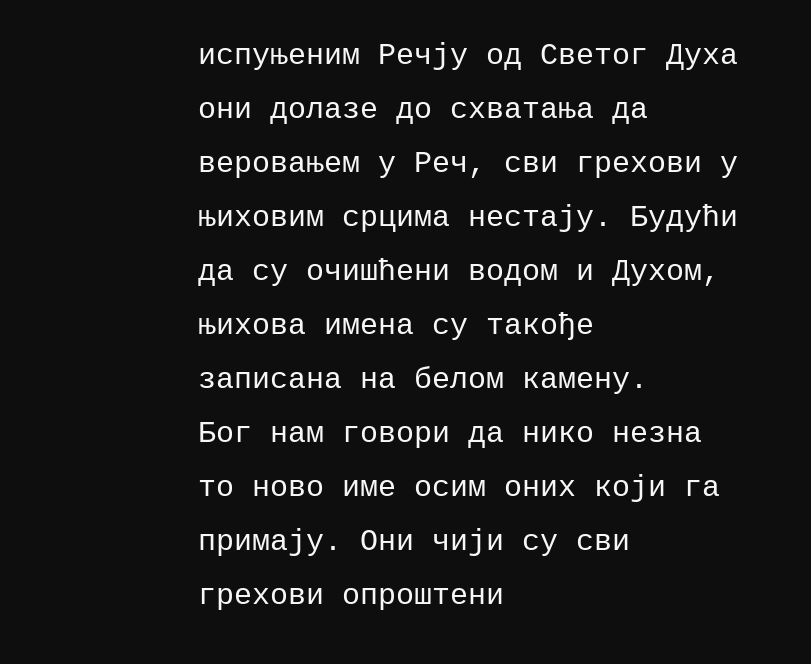испуњеним Речју од Светог Духа они долазе до схватања да веровањем у Реч, сви грехови у њиховим срцима нестају. Будући да су очишћени водом и Духом, њихова имена су такође записана на белом камену.
Бог нам говори да нико незна то ново име осим оних који га примају. Они чији су сви грехови опроштени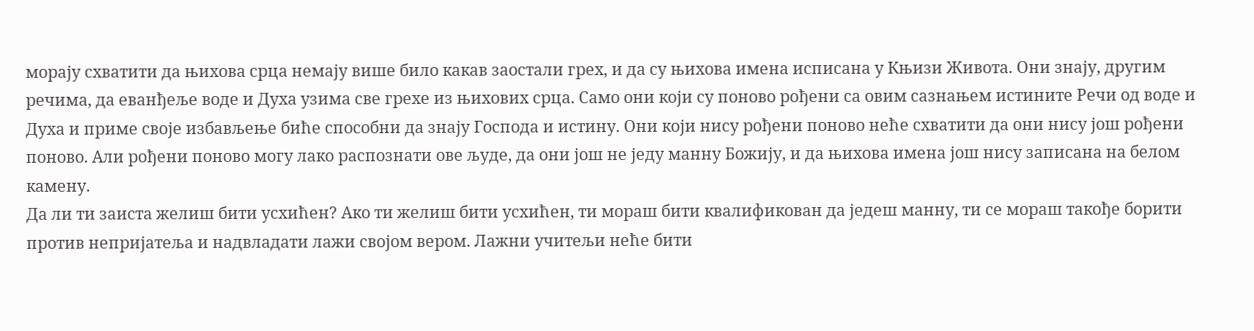морају схватити да њихова срца немају више било какав заостали грех, и да су њихова имена исписана у Књизи Живота. Они знају, другим речима, да еванђеље воде и Духа узима све грехе из њихових срца. Само они који су поново рођени са овим сазнањем истините Речи од воде и Духа и приме своје избављење биће способни да знају Господа и истину. Они који нису рођени поново неће схватити да они нису још рођени поново. Али рођени поново могу лако распознати ове људе, да они још не једу манну Божију, и да њихова имена још нису записана на белом камену.
Да ли ти заиста желиш бити усхићен? Ако ти желиш бити усхићен, ти мораш бити квалификован да једеш манну, ти се мораш такође борити против непријатеља и надвладати лажи својом вером. Лажни учитељи неће бити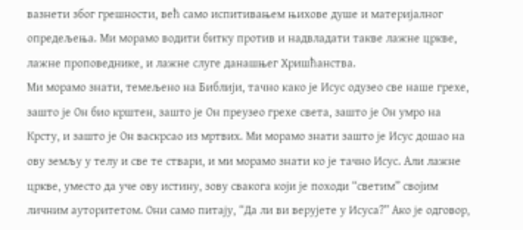вазнети због грешности, већ само испитивањем њихове душе и материјалног опредељења. Ми морамо водити битку против и надвладати такве лажне цркве, лажне проповеднике, и лажне слуге данашњег Хришћанства.
Ми морамо знати, темељено на Библији, тачно како је Исус одузео све наше грехе, зашто је Он био крштен, зашто је Он преузео грехе света, зашто је Он умро на Крсту, и зашто је Он васкрсао из мртвих. Ми морамо знати зашто је Исус дошао на ову земљу у телу и све те ствари, и ми морамо знати ко је тачно Исус. Али лажне цркве, уместо да уче ову истину, зову свакога који је походи “светим” својим личним ауторитетом. Они само питају, “Да ли ви верујете у Исуса?” Ако је одговор,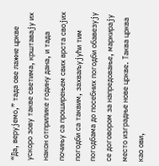“Да, верујемо,” тада ове лажне цркве ускоро зову такве светима, крштавају их након отприлике годину дана, и тада почињу са проширењем свих врста својих погодби са таквим, захваљујући тим погодбама до посебних погодби обавезују се договором за напредовање, маркирају место изградње нове цркве. Таква црква као ови,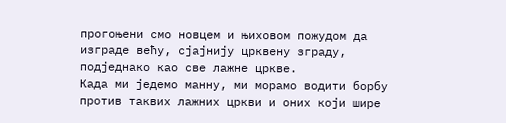прогоњени смо новцем и њиховом пожудом да изграде већу, сјајнију црквену зграду, подједнако као све лажне цркве.
Када ми једемо манну, ми морамо водити борбу против таквих лажних цркви и оних који шире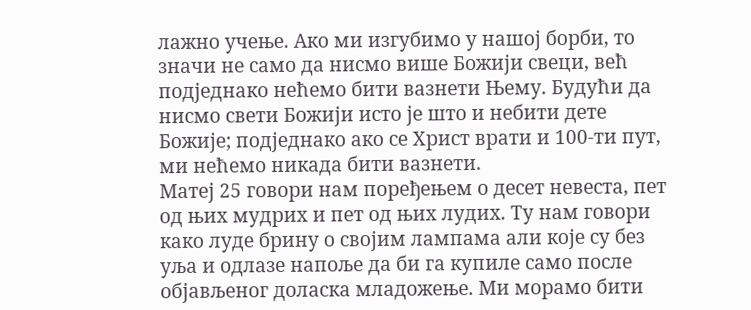лажно учење. Ако ми изгубимо у нашој борби, то значи не само да нисмо више Божији свеци, већ подједнако нећемо бити вазнети Њему. Будући да нисмо свети Божији исто је што и небити дете Божије; подједнако ако се Христ врати и 100-ти пут, ми нећемо никада бити вазнети.
Матеј 25 говори нам поређењем о десет невеста, пет од њих мудрих и пет од њих лудих. Ту нам говори како луде брину о својим лампама али које су без уља и одлазе напоље да би га купиле само после објављеног доласка младожење. Ми морамо бити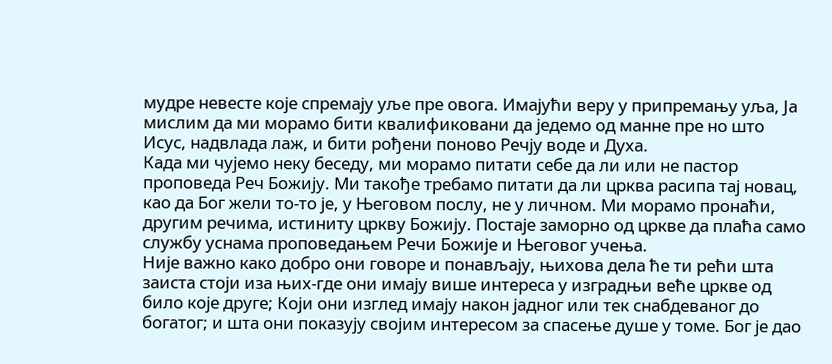мудре невесте које спремају уље пре овога. Имајући веру у припремању уља, Ја мислим да ми морамо бити квалификовани да једемо од манне пре но што Исус, надвлада лаж, и бити рођени поново Речју воде и Духа.
Када ми чујемо неку беседу, ми морамо питати себе да ли или не пастор проповеда Реч Божију. Ми такође требамо питати да ли црква расипа тај новац, као да Бог жели то-то је, у Његовом послу, не у личном. Ми морамо пронаћи, другим речима, истиниту цркву Божију. Постаје заморно од цркве да плаћа само службу уснама проповедањем Речи Божије и Његовог учења.
Није важно како добро они говоре и понављају, њихова дела ће ти рећи шта заиста стоји иза њих-где они имају више интереса у изградњи веће цркве од било које друге; Који они изглед имају након јадног или тек снабдеваног до богатог; и шта они показују својим интересом за спасење душе у томе. Бог је дао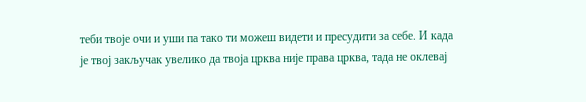теби твоје очи и уши па тако ти можеш видети и пресудити за себе. И када је твој закључак увелико да твоја црква није права црква, тада не оклевај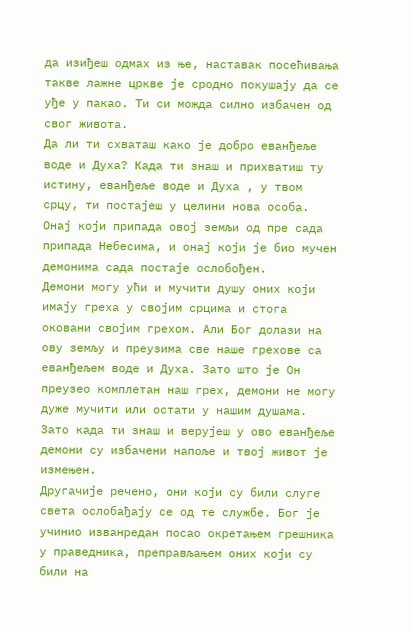да изиђеш одмах из ње, наставак посећивања такве лажне цркве је сродно покушају да се уђе у пакао. Ти си можда силно избачен од свог живота.
Да ли ти схваташ како је добро еванђеље воде и Духа? Када ти знаш и прихватиш ту истину, еванђеље воде и Духа , у твом срцу, ти постајеш у целини нова особа. Онај који припада овој земљи од пре сада припада Небесима, и онај који је био мучен демонима сада постаје ослобођен.
Демони могу ући и мучити душу оних који имају греха у својим срцима и стога оковани својим грехом. Али Бог долази на ову земљу и преузима све наше грехове са еванђељем воде и Духа. Зато што је Он преузео комплетан наш грех, демони не могу дуже мучити или остати у нашим душама. Зато када ти знаш и верујеш у ово еванђеље демони су избачени напоље и твој живот је измењен.
Другачије речено, они који су били слуге света ослобађају се од те службе. Бог је учинио изванредан посао окретањем грешника у праведника, преправљањем оних који су били на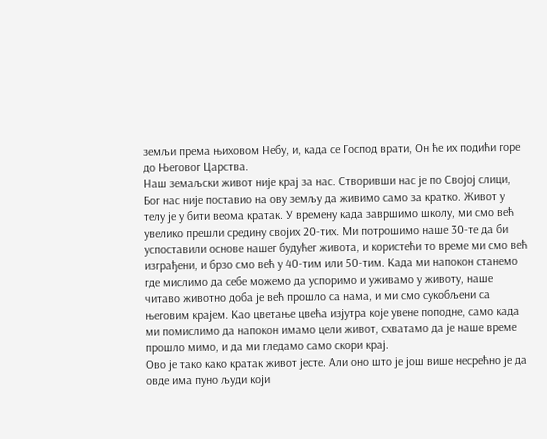земљи према њиховом Небу, и, када се Господ врати, Он ће их подићи горе до Његовог Царства.
Наш земаљски живот није крај за нас. Створивши нас је по Својој слици, Бог нас није поставио на ову земљу да живимо само за кратко. Живот у телу је у бити веома кратак. У времену када завршимо школу, ми смо већ увелико прешли средину својих 20-тих. Ми потрошимо наше 30-те да би успоставили основе нашег будућег живота, и користећи то време ми смо већ изграђени, и брзо смо већ у 40-тим или 50-тим. Када ми напокон станемо где мислимо да себе можемо да успоримо и уживамо у животу, наше читаво животно доба је већ прошло са нама, и ми смо сукобљени са његовим крајем. Као цветање цвећа изјутра које увене поподне, само када ми помислимо да напокон имамо цели живот, схватамо да је наше време прошло мимо, и да ми гледамо само скори крај.
Ово је тако како кратак живот јесте. Али оно што је још више несрећно је да овде има пуно људи који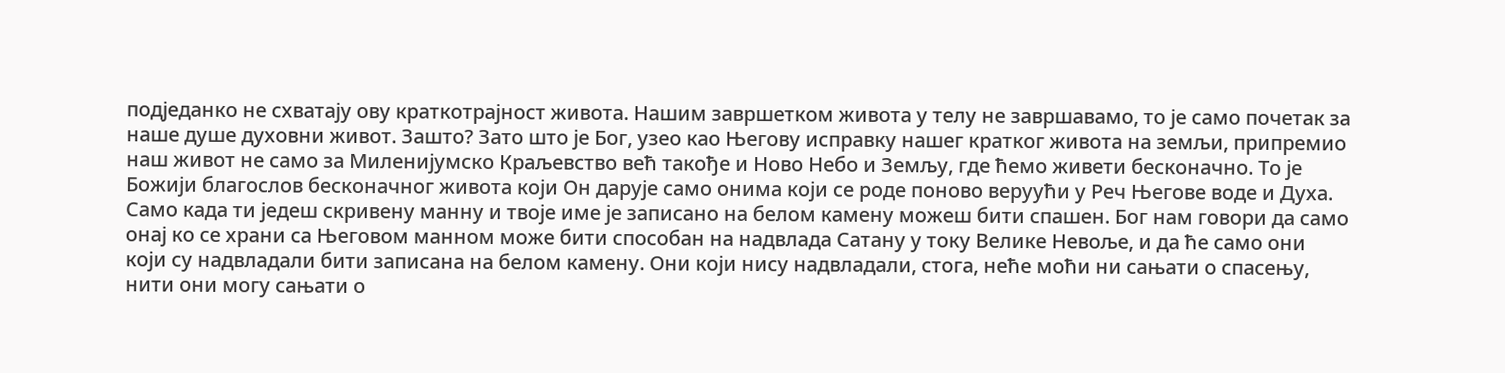подједанко не схватају ову краткотрајност живота. Нашим завршетком живота у телу не завршавамо, то је само почетак за наше душе духовни живот. Зашто? Зато што је Бог, узео као Његову исправку нашег кратког живота на земљи, припремио наш живот не само за Миленијумско Краљевство већ такође и Ново Небо и Земљу, где ћемо живети бесконачно. То је Божији благослов бесконачног живота који Он дарује само онима који се роде поново веруући у Реч Његове воде и Духа.
Само када ти једеш скривену манну и твоје име је записано на белом камену можеш бити спашен. Бог нам говори да само онај ко се храни са Његовом манном може бити способан на надвлада Сатану у току Велике Невоље, и да ће само они који су надвладали бити записана на белом камену. Они који нису надвладали, стога, неће моћи ни сањати о спасењу, нити они могу сањати о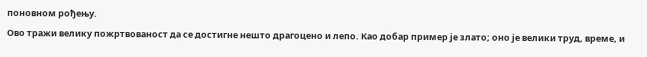поновном рођењу.
Ово тражи велику пожртвованост да се достигне нешто драгоцено и лепо. Као добар пример је злато; оно је велики труд, време, и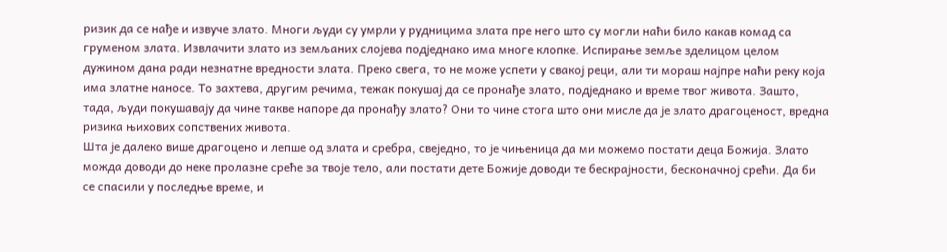ризик да се нађе и извуче злато. Многи људи су умрли у рудницима злата пре него што су могли наћи било какав комад са груменом злата. Извлачити злато из земљаних слојева подједнако има многе клопке. Испирање земље зделицом целом дужином дана ради незнатне вредности злата. Преко свега, то не може успети у свакој реци, али ти мораш најпре наћи реку која има златне наносе. То захтева, другим речима, тежак покушај да се пронађе злато, подједнако и време твог живота. Зашто, тада, људи покушавају да чине такве напоре да пронађу злато? Они то чине стога што они мисле да је злато драгоценост, вредна ризика њихових сопствених живота.
Шта је далеко више драгоцено и лепше од злата и сребра, свеједно, то је чињеница да ми можемо постати деца Божија. Злато можда доводи до неке пролазне среће за твоје тело, али постати дете Божије доводи те бескрајности, бесконачној срећи. Да би се спасили у последње време, и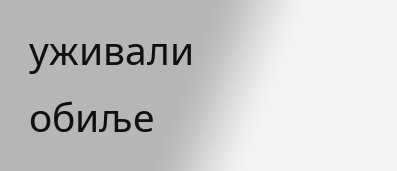уживали обиље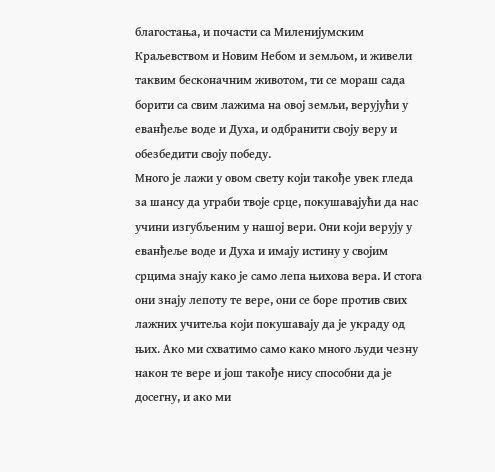благостања, и почасти са Миленијумским Краљевством и Новим Небом и земљом, и живели таквим бесконачним животом, ти се мораш сада борити са свим лажима на овој земљи, верујући у еванђеље воде и Духа, и одбранити своју веру и обезбедити своју победу.
Много је лажи у овом свету који такође увек гледа за шансу да уграби твоје срце, покушавајући да нас учини изгубљеним у нашој вери. Они који верују у еванђеље воде и Духа и имају истину у својим срцима знају како је само лепа њихова вера. И стога они знају лепоту те вере, они се боре против свих лажних учитеља који покушавају да је украду од њих. Ако ми схватимо само како много људи чезну након те вере и још такође нису способни да је досегну, и ако ми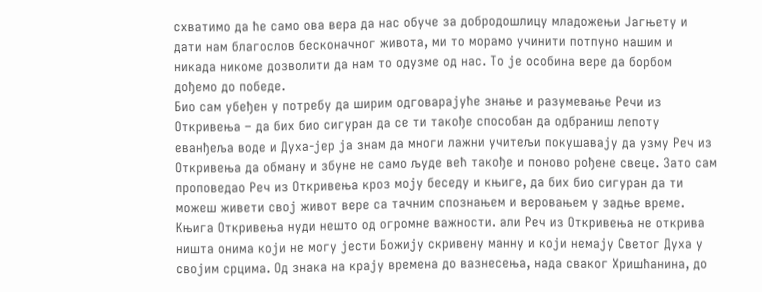схватимо да ће само ова вера да нас обуче за добродошлицу младожењи Јагњету и дати нам благослов бесконачног живота, ми то морамо учинити потпуно нашим и никада никоме дозволити да нам то одузме од нас. То је особина вере да борбом дођемо до победе.
Био сам убеђен у потребу да ширим одговарајуће знање и разумевање Речи из Откривења – да бих био сигуран да се ти такође способан да одбраниш лепоту еванђеља воде и Духа-јер ја знам да многи лажни учитељи покушавају да узму Реч из Откривења да обману и збуне не само људе већ такође и поново рођене свеце. Зато сам проповедао Реч из Откривења кроз моју беседу и књиге, да бих био сигуран да ти можеш живети свој живот вере са тачним спознањем и веровањем у задње време.
Књига Откривења нуди нешто од огромне важности. али Реч из Откривења не открива ништа онима који не могу јести Божију скривену манну и који немају Светог Духа у својим срцима. Од знака на крају времена до вазнесења, нада сваког Хришћанина, до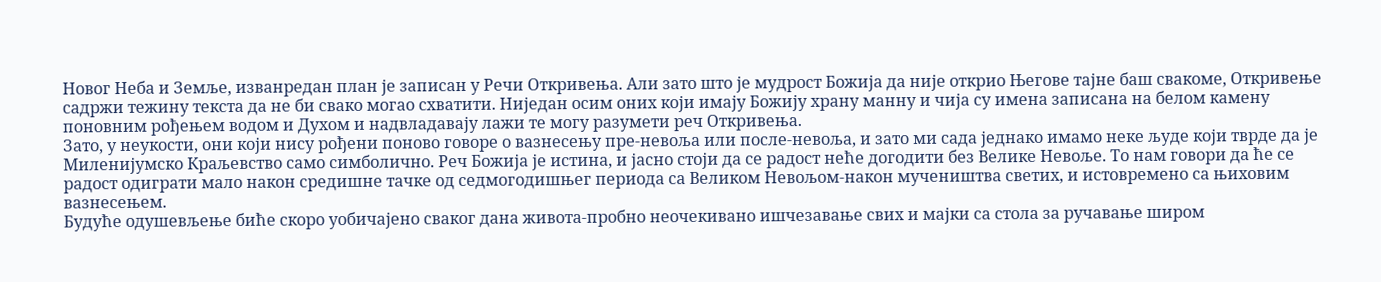Новог Неба и Земље, изванредан план је записан у Речи Откривења. Али зато што је мудрост Божија да није открио Његове тајне баш свакоме, Откривење садржи тежину текста да не би свако могао схватити. Ниједан осим оних који имају Божију храну манну и чија су имена записана на белом камену поновним рођењем водом и Духом и надвладавају лажи те могу разумети реч Откривења.
Зато, у неукости, они који нису рођени поново говоре о вазнесењу пре-невоља или после-невоља, и зато ми сада једнако имамо неке људе који тврде да је Миленијумско Краљевство само симболично. Реч Божија је истина, и јасно стоји да се радост неће догодити без Велике Невоље. То нам говори да ће се радост одиграти мало након средишне тачке од седмогодишњег периода са Великом Невољом-након мучеништва светих, и истовремено са њиховим вазнесењем.
Будуће одушевљење биће скоро уобичајено сваког дана живота-пробно неочекивано ишчезавање свих и мајки са стола за ручавање широм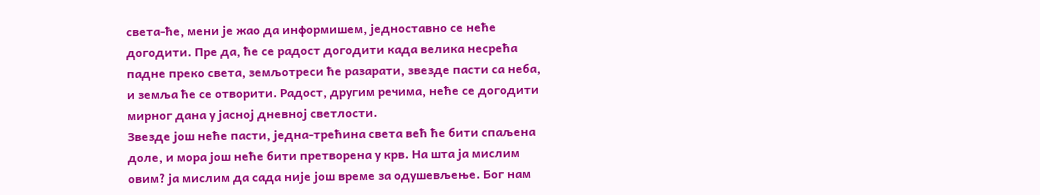света-ће, мени је жао да информишем, једноставно се неће догодити. Пре да, ће се радост догодити када велика несрећа падне преко света, земљотреси ће разарати, звезде пасти са неба, и земља ће се отворити. Радост, другим речима, неће се догодити мирног дана у јасној дневној светлости.
Звезде још неће пасти, једна-трећина света већ ће бити спаљена доле, и мора још неће бити претворена у крв. На шта ја мислим овим? ја мислим да сада није још време за одушевљење. Бог нам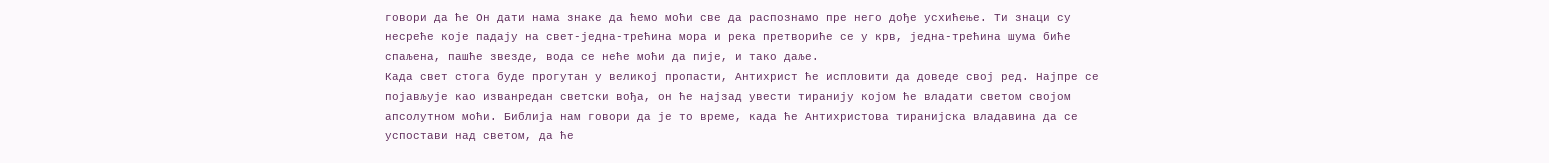говори да ће Он дати нама знаке да ћемо моћи све да распознамо пре него дође усхићење. Ти знаци су несреће које падају на свет-једна-трећина мора и река претвориће се у крв, једна-трећина шума биће спаљена, пашће звезде, вода се неће моћи да пије, и тако даље.
Када свет стога буде прогутан у великој пропасти, Антихрист ће испловити да доведе свој ред. Најпре се појављује као изванредан светски вођа, он ће најзад увести тиранију којом ће владати светом својом апсолутном моћи. Библија нам говори да је то време, када ће Антихристова тиранијска владавина да се успостави над светом, да ће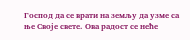Господ да се врати на земљу да узме са ње Своје свете. Ова радост се неће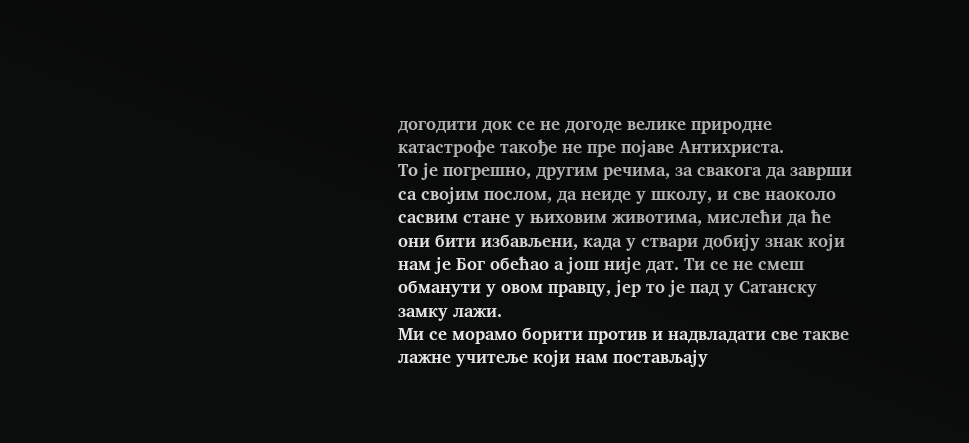догодити док се не догоде велике природне катастрофе такође не пре појаве Антихриста.
То је погрешно, другим речима, за свакога да заврши са својим послом, да неиде у школу, и све наоколо сасвим стане у њиховим животима, мислећи да ће они бити избављени, када у ствари добију знак који нам је Бог обећао а још није дат. Ти се не смеш обманути у овом правцу, јер то је пад у Сатанску замку лажи.
Ми се морамо борити против и надвладати све такве лажне учитеље који нам постављају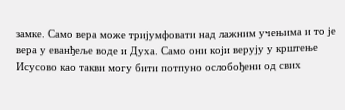замке. Само вера може тријумфовати над лажним учењима и то је вера у еванђеље воде и Духа. Само они који верују у крштење Исусово као такви могу бити потпуно ослобођени од свих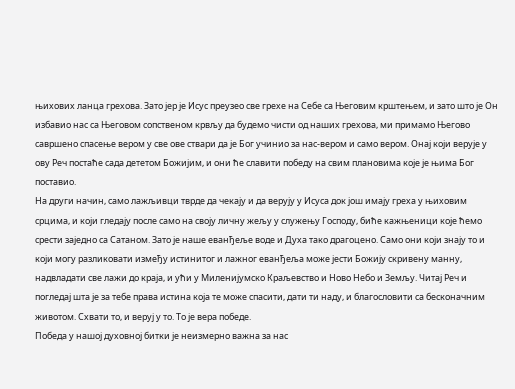њихових ланца грехова. Зато јер је Исус преузео све грехе на Себе са Његовим крштењем, и зато што је Он избавио нас са Његовом сопственом крвљу да будемо чисти од наших грехова, ми примамо Његово савршено спасење вером у све ове ствари да је Бог учинио за нас-вером и само вером. Онај који верује у ову Реч постаће сада дететом Божијим, и они ће славити победу на свим плановима које је њима Бог поставио.
На други начин, само лажљивци тврде да чекају и да верују у Исуса док још имају греха у њиховим срцима, и који гледају после само на своју личну жељу у служењу Господу, биће кажњеници које ћемо срести заједно са Сатаном. Зато је наше еванђеље воде и Духа тако драгоцено. Само они који знају то и који могу разликовати између истинитог и лажног еванђеља може јести Божију скривену манну, надвладати све лажи до краја, и ући у Миленијумско Краљевство и Ново Небо и Земљу. Читај Реч и погледај шта је за тебе права истина која те може спасити, дати ти наду, и благословити са бесконачним животом. Схвати то, и веруј у то. То је вера победе.
Победа у нашој духовној битки је неизмерно важна за нас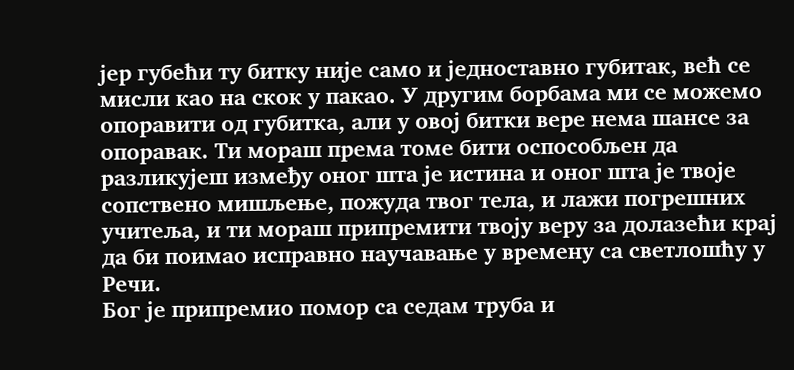јер губећи ту битку није само и једноставно губитак, већ се мисли као на скок у пакао. У другим борбама ми се можемо опоравити од губитка, али у овој битки вере нема шансе за опоравак. Ти мораш према томе бити оспособљен да разликујеш између оног шта је истина и оног шта је твоје сопствено мишљење, пожуда твог тела, и лажи погрешних учитеља, и ти мораш припремити твоју веру за долазећи крај да би поимао исправно научавање у времену са светлошћу у Речи.
Бог је припремио помор са седам труба и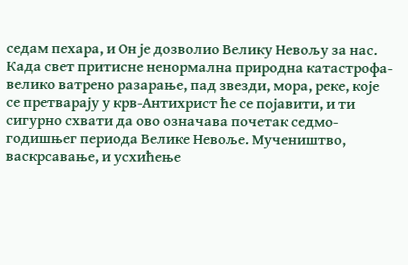седам пехара, и Он је дозволио Велику Невољу за нас. Када свет притисне ненормална природна катастрофа-велико ватрено разарање, пад звезди, мора, реке, које се претварају у крв-Антихрист ће се појавити, и ти сигурно схвати да ово означава почетак седмо-годишњег периода Велике Невоље. Мучеништво, васкрсавање, и усхићење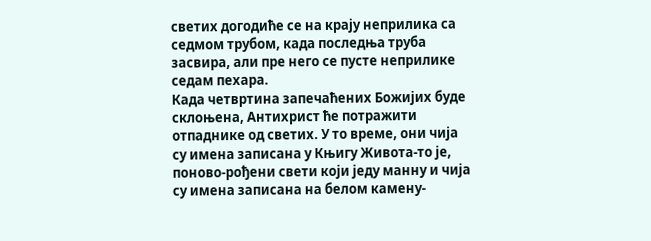светих догодиће се на крају неприлика са седмом трубом, када последња труба засвира, али пре него се пусте неприлике седам пехара.
Када четвртина запечаћених Божијих буде склоњена, Антихрист ће потражити отпаднике од светих. У то време, они чија су имена записана у Књигу Живота-то је, поново-рођени свети који једу манну и чија су имена записана на белом камену-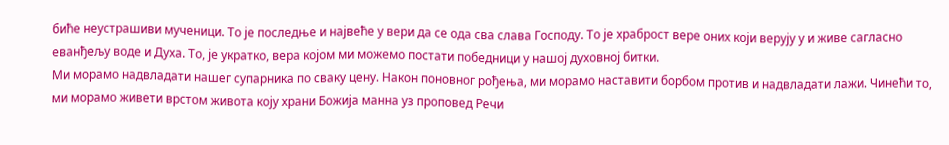биће неустрашиви мученици. То је последње и највеће у вери да се ода сва слава Господу. То је храброст вере оних који верују у и живе сагласно еванђељу воде и Духа. То, је укратко, вера којом ми можемо постати победници у нашој духовној битки.
Ми морамо надвладати нашег супарника по сваку цену. Након поновног рођења, ми морамо наставити борбом против и надвладати лажи. Чинећи то, ми морамо живети врстом живота коју храни Божија манна уз проповед Речи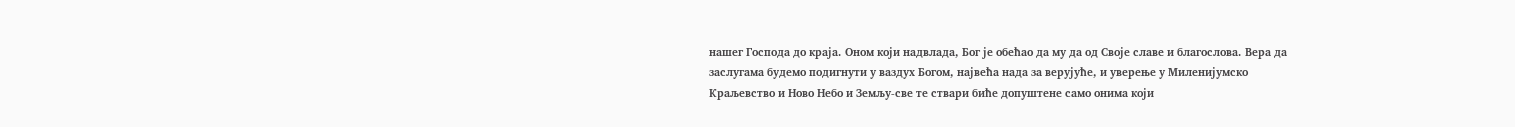нашег Господа до краја. Оном који надвлада, Бог је обећао да му да од Своје славе и благослова. Вера да заслугама будемо подигнути у ваздух Богом, највећа нада за верујуће, и уверење у Миленијумско Краљевство и Ново Небо и Земљу-све те ствари биће допуштене само онима који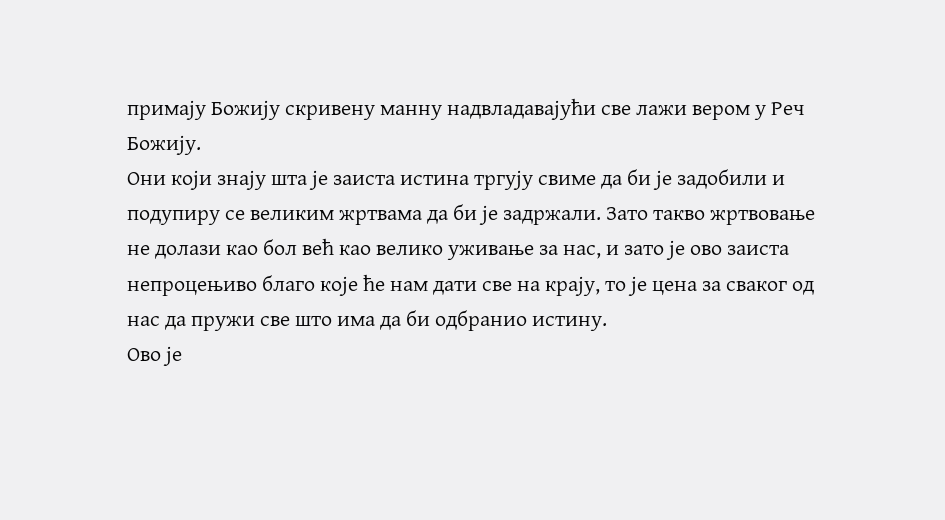примају Божију скривену манну надвладавајући све лажи вером у Реч Божију.
Они који знају шта је заиста истина тргују свиме да би је задобили и подупиру се великим жртвама да би је задржали. Зато такво жртвовање не долази као бол већ као велико уживање за нас, и зато је ово заиста непроцењиво благо које ће нам дати све на крају, то је цена за сваког од нас да пружи све што има да би одбранио истину.
Ово је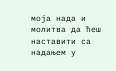моја нада и молитва да ћеш наставити са надањем у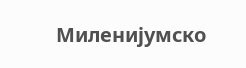Миленијумско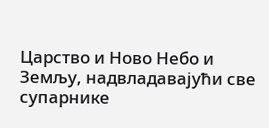Царство и Ново Небо и Земљу, надвладавајући све супарнике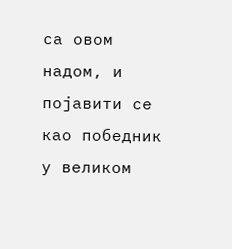са овом надом, и појавити се као победник у великом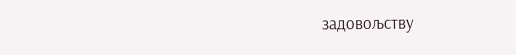задовољству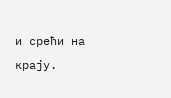и срећи на крају.